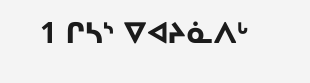1 ᒋᓴᔅ ᐁᐊᔨᓈᐱᒡ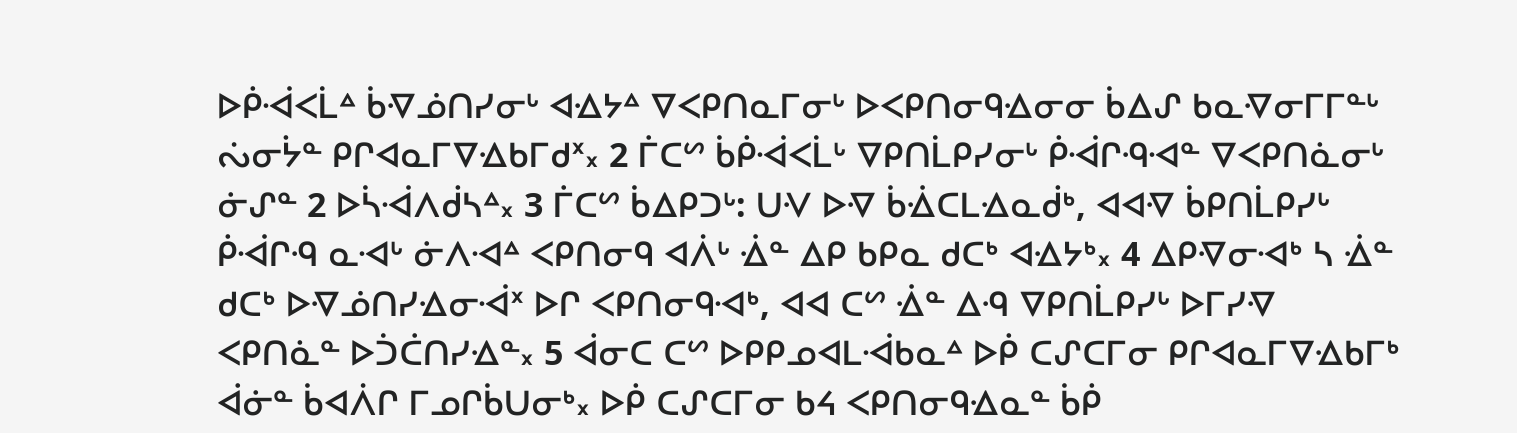ᐅᑮᐙᐸᒫᐞ ᑳᐌᓅᑎᓯᓂᒡ ᐊᐎᔭᐞ ᐁᐸᑭᑎᓇᒥᓂᒡ ᐅᐸᑭᑎᓂᑫᐎᓂᓂ ᑳᐃᔑ ᑲᓇᐌᓂᒥᒥᓐᒡ ᔔᓂᔮᓐ ᑭᒋᐊᓇᒥᐁᐎᑲᒥᑯᕽ᙮ 2 ᒦᑕᔥ ᑳᑮᐙᐸᒫᒡ ᐁᑭᑎᒫᑭᓯᓂᒡ ᑮᐙᒋᑴᐗᓐ ᐁᐸᑭᑎᓈᓂᒡ ᓃᔑᓐ 2 ᐅᓵᐙᐱᑰᓴᐞ᙮ 3 ᒦᑕᔥ ᑳᐃᑭᑐᒡ: ᑌᐺ ᐅᐌ ᑳᐐᑕᒪᐎᓇᑰᒃ, ᐊᐊᐌ ᑳᑭᑎᒫᑭᓯᒡ ᑮᐙᒋᑴ ᓇᐗᒡ ᓃᐱᐗᐞ ᐸᑭᑎᓂᑫ ᐊᐲᒡ ᐐᓐ ᐃᑭ ᑲᑭᓇ ᑯᑕᒃ ᐊᐎᔭᒃ᙮ 4 ᐃᑭᐌᓂᐗᒃ ᓴ ᐐᓐ ᑯᑕᒃ ᐅᐌᓅᑎᓯᐎᓂᐙᕽ ᐅᒋ ᐸᑭᑎᓂᑫᐗᒃ, ᐊᐊ ᑕᔥ ᐐᓐ ᐃᑴ ᐁᑭᑎᒫᑭᓯᒡ ᐅᒥᓯᐌ ᐸᑭᑎᓈᓐ ᐅᑑᑖᑎᓯᐎᓐ᙮ 5 ᐋᓂᑕ ᑕᔥ ᐅᑭᑭᓄᐊᒪᐙᑲᓇᐞ ᐅᑮ ᑕᔑᑕᒥᓂ ᑭᒋᐊᓇᒥᐁᐎᑲᒥᒃ ᐋᓃᓐ ᑳᐊᐲᒋ ᒥᓄᒋᑳᑌᓂᒃ᙮ ᐅᑮ ᑕᔑᑕᒥᓂ ᑲᔦ ᐸᑭᑎᓂᑫᐎᓇᓐ ᑳᑮ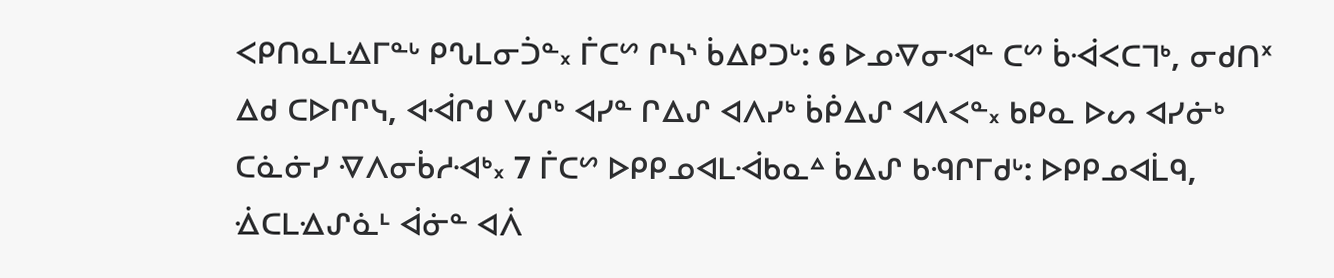ᐸᑭᑎᓇᒪᐎᒥᓐᒡ ᑭᔐᒪᓂᑑᓐ᙮ ᒦᑕᔥ ᒋᓴᔅ ᑳᐃᑭᑐᒡ: 6 ᐅᓄᐌᓂᐗᓐ ᑕᔥ ᑳᐙᐸᑕᒣᒃ, ᓂᑯᑎᕽ ᐃᑯ ᑕᐅᒋᒋᓭ, ᐊᐙᒋᑯ ᐯᔑᒃ ᐊᓯᓐ ᒋᐃᔑ ᐊᐱᓯᒃ ᑳᑮᐃᔑ ᐊᐱᐸᓐ᙮ ᑲᑭᓇ ᐅᔕ ᐊᓯᓃᒃ ᑕᓈᓃᓯ ᐌᐱᓂᑳᓱᐗᒃ᙮ 7 ᒦᑕᔥ ᐅᑭᑭᓄᐊᒪᐙᑲᓇᐞ ᑳᐃᔑ ᑲᑴᒋᒥᑯᒡ: ᐅᑭᑭᓄᐊᒫᑫ, ᐐᑕᒪᐎᔑᓈᒻ ᐋᓃᓐ ᐊᐲ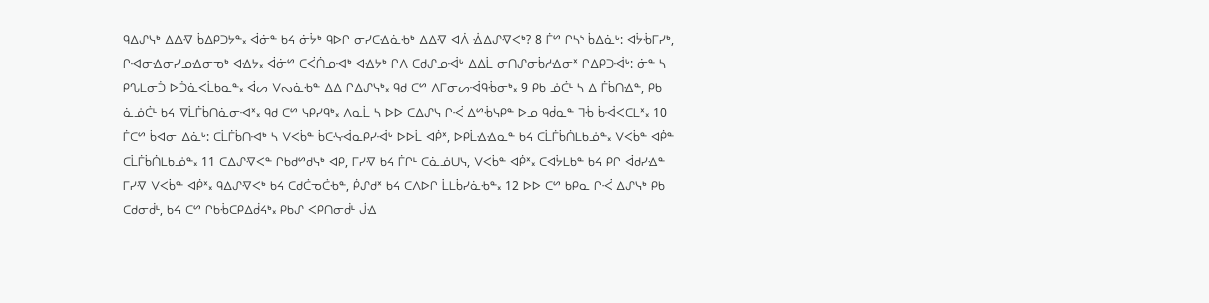ᑫᐃᔑᓭᒃ ᐃᐃᐌ ᑳᐃᑭᑐᔭᓐ᙮ ᐋᓃᓐ ᑲᔦ ᓃᔮᒃ ᑫᐅᒋ ᓂᓯᑕᐎᓈᑾᒃ ᐃᐃᐌ ᐊᐲ ᐐᐃᔑᐌᐸᒃ? 8 ᒦᔥ ᒋᓴᔅ ᑳᐃᓈᒡ: ᐊᔮᒀᒥᓯᒃ, ᒋᐗᓂᐎᓂᓯᓄᐎᓂᓀᒃ ᐊᐎᔭ᙮ ᐋᓃᔥ ᑕᐹᑏᓄᐗᒃ ᐊᐎᔭᒃ ᒋᐱ ᑕᑯᔑᓄᐙᒡ ᐃᐃᒫ ᓂᑎᔑᓂᑳᓱᐎᓂᕽ ᒋᐃᑭᑐᐙᒡ: ᓃᓐ ᓴ ᑭᔐᒪᓂᑑ ᐅᑑᓈᐸᒫᑲᓇᓐ᙮ ᐋᔕ ᐯᔓᓈᑾᓐ ᐃᐃ ᒋᐃᔑᓭᒃ᙮ ᑫᑯ ᑕᔥ ᐱᒥᓂᔕᐙᑫᒀᓂᒃ᙮ 9 ᑭᑲ ᓅᑖᒻ ᓴ ᐃ ᒦᑳᑎᐎᓐ, ᑭᑲ ᓈᓅᑖᒻ ᑲᔦ ᐁᒫᒦᑳᑎᓈᓂᐗᕽ᙮ ᑫᑯ ᑕᔥ ᓭᑭᓯᑫᒃ᙮ ᐱᓇᒫ ᓴ ᐅᐅ ᑕᐃᔑᓭ ᒋᑆ ᐃᔥᒀᓭᑭᓐ ᐅᓄ ᑫᑰᓇᓐ ᒣᒀ ᑳᐙᐸᑕᒪᕽ᙮ 10 ᒦᑕᔥ ᑳᐊᓂ ᐃᓈᒡ: ᑕᒫᒦᑳᑎᐗᒃ ᓴ ᐯᐸᑳᓐ ᑳᑕᓶᐙᓇᑭᓯᐙᒡ ᐅᐅᒫ ᐊᑮᕽ, ᐅᑭᒫᐎᐎᓇᓐ ᑲᔦ ᑕᒫᒦᑳᑏᒪᑲᓅᓐ᙮ ᐯᐸᑳᓐ ᐊᑮᓐ ᑕᒫᒦᑳᑏᒪᑲᓅᓐ᙮ 11 ᑕᐃᔑᐌᐸᓐ ᒋᑲᑯᔥᑯᓭᒃ ᐊᑭ, ᒥᓯᐌ ᑲᔦ ᒦᒋᒻ ᑕᓈᓅᑌᓭ, ᐯᐸᑳᓐ ᐊᑮᕽ᙮ ᑕᐊᔮᒪᑲᓐ ᑲᔦ ᑭᒋ ᐋᑯᓯᐎᓐ ᒥᓯᐌ ᐯᐸᑳᓐ ᐊᑮᕽ᙮ ᑫᐃᔑᐌᐸᒃ ᑲᔦ ᑕᑯᑖᓀᑖᑾᓐ, ᑮᔑᑯᕽ ᑲᔦ ᑕᐱᐅᒋ ᒫᒪᑳᓯᓈᑾᓐ᙮ 12 ᐅᐅ ᑕᔥ ᑲᑭᓇ ᒋᑆ ᐃᔑᓭᒃ ᑭᑲ ᑕᑯᓂᑰᒻ, ᑲᔦ ᑕᔥ ᒋᑲᒀᑕᑭᐃᑰᔦᒃ᙮ ᑭᑲᔑ ᐸᑭᑎᓂᑰᒻ ᒎᐎ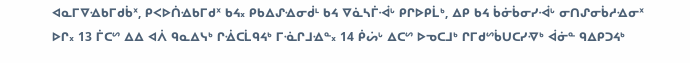ᐊᓇᒥᐁᐎᑲᒥᑯᑳᕽ, ᑭᐸᐅᑏᐎᑲᒥᑯᕽ ᑲᔦ᙮ ᑭᑲᐃᔑᐎᓂᑰᒻ ᑲᔦ ᐁᓈᓴᒦᐙᒡ ᑭᒋᐅᑭᒫᒃ, ᐃᑭ ᑲᔦ ᑳᓃᑳᓂᓯᐙᒡ ᓂᑎᔑᓂᑳᓱᐎᓂᕽ ᐅᒋ᙮ 13 ᒦᑕᔥ ᐃᐃ ᐊᐲ ᑫᓇᐃᓭᒃ ᒋᐐᑕᒫᑫᔦᒃ ᒥᓍᒋᒧᐎᓐ᙮ 14 ᑮᔖᒡ ᐃᑕᔥ ᐅᓀᑕᒧᒃ ᒋᒥᑯᔥᑳᑌᑕᓯᐌᒃ ᐋᓃᓐ ᑫᐃᑭᑐᔦᒃ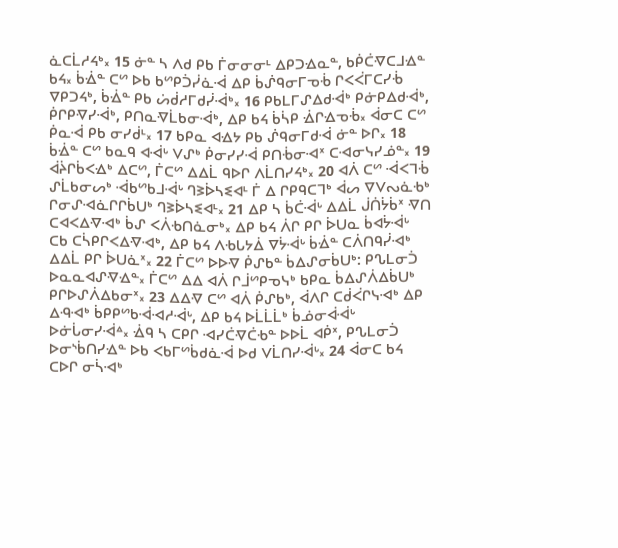ᓈᑕᒫᓱᔦᒃ᙮ 15 ᓃᓐ ᓴ ᐱᑯ ᑭᑲ ᒦᓂᓂᓂᒻ ᐃᑭᑐᐎᓇᓐ, ᑲᑮᑖᐌᑕᒧᐎᓐ ᑲᔦ᙮ ᑳᐐᓐ ᑕᔥ ᐅᑲ ᑲᔥᑭᑑᓰᓈᐙ ᐃᑭ ᑳᔒᑫᓂᒥᓀᒀ ᒋᐸᐹᒥᑕᓯᒀ ᐁᑭᑐᔦᒃ, ᑳᐐᓐ ᑭᑲ ᔖᑰᓱᒥᑯᓰᐙᒃ᙮ 16 ᑭᑲᒪᒥᔑᐃᑯᐙᒃ ᑭᓃᑭᐃᑯᐙᒃ, ᑮᒋᑭᐌᓯᐙᒃ, ᑭᑎᓇᐌᒫᑲᓂᐙᒃ, ᐃᑭ ᑲᔦ ᑳᓵᑭ ᐐᒋᐎᓀᒀ᙮ ᐋᓂᑕ ᑕᔥ ᑮᓇᐙ ᑭᑲ ᓂᓯᑰᒻ᙮ 17 ᑲᑭᓇ ᐊᐎᔭ ᑭᑲ ᔒᑫᓂᒥᑯᐙ ᓃᓐ ᐅᒋ᙮ 18 ᑳᐐᓐ ᑕᔥ ᑲᓇᑫ ᐊᐙᒡ ᐯᔑᒃ ᑮᓂᓯᓯᐙ ᑭᑎᒀᓂᐗᕽ ᑕᐗᓂᓭᓯᓅᓐ᙮ 19 ᐋᔩᒋᑳᐸᐎᒃ ᐃᑕᔥ, ᒦᑕᔥ ᐃᐃᒫ ᑫᐅᒋ ᐱᒫᑎᓯᔦᒃ᙮ 20 ᐊᐲ ᑕᔥ ᐙᐸᒣᒀ ᔑᒫᑲᓂᔕᒃ ᐙᑲᔥᑲᒧᐙᒡ ᒉᕒᐆᓴᓬᐊᒻ ᒦ ᐃ ᒋᑭᑫᑕᒣᒃ ᐋᔕ ᐁᐯᔓᓈᑾᒃ ᒋᓂᔑᐗᓈᒋᒋᑳᑌᒃ ᒉᕒᐆᓴᓬᐊᒻ᙮ 21 ᐃᑭ ᓴ ᑳᑖᐙᒡ ᐃᐃᒫ ᒎᑏᔮᑳᕽ ᐌᑎ ᑕᐊᐸᐃᐌᐗᒃ ᑳᔑ ᐸᐲᑾᑎᓈᓂᒃ᙮ ᐃᑭ ᑲᔦ ᐲᒋ ᑭᒋ ᐆᑌᓇ ᑳᐊᔮᐙᒡ ᑕᑲ ᑕᓵᑭᒋᐸᐃᐌᐗᒃ, ᐃᑭ ᑲᔦ ᐱᑾᒐᔭᐄ ᐁᔮᐙᒡ ᑳᐐᓐ ᑕᐲᑎᑫᓰᐗᒃ ᐃᐃᒫ ᑭᒋ ᐆᑌᓈᕽ᙮ 22 ᒦᑕᔥ ᐅᐅᐌ ᑮᔑᑲᓐ ᑳᐃᔑᓂᑳᑌᒃ: ᑭᔐᒪᓂᑑ ᐅᓇᓇᐊᔑᐌᐎᓐ᙮ ᒦᑕᔥ ᐃᐃ ᐊᐲ ᒋᒨᔥᑭᓀᓭᒃ ᑲᑭᓇ ᑳᐃᔑᐲᐃᑳᑌᒃ ᑭᒋᐅᔑᐲᐃᑲᓂᕽ᙮ 23 ᐃᐃᐌ ᑕᔥ ᐊᐲ ᑮᔑᑲᒃ, ᐋᐱᒋ ᑕᑰᐹᒋᓭᐗᒃ ᐃᑭ ᐃᑴᐗᒃ ᑳᑭᑭᔥᑲᐙᐗᓱᐙᒡ, ᐃᑭ ᑲᔦ ᐅᒫᒫᒫᒃ ᑳᓅᓂᐋᐙᒡ ᐅᓃᒑᓂᓯᐙᐞ᙮ ᐐᑫ ᓴ ᑕᑭᒋ ᐗᓯᑖᐌᑖᑾᓐ ᐅᐅᒫ ᐊᑮᕽ, ᑭᔐᒪᓂᑑ ᐅᓂᔅᑳᑎᓯᐎᓐ ᐅᑲ ᐸᑲᒥᔥᑳᑯᓈᐙ ᐅᑯ ᐯᒫᑎᓯᐙᒡ᙮ 24 ᐋᓂᑕ ᑲᔦ ᑕᐅᒋ ᓂᓵᐗᒃ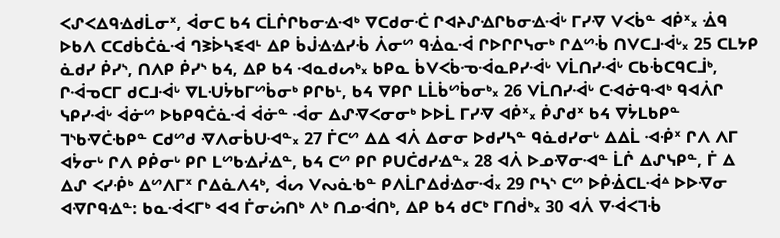ᐸᔑᐸᐃᑫᐎᑯᒫᓂᕽ, ᐋᓂᑕ ᑲᔦ ᑕᒫᒌᒋᑲᓂᐎᐗᒃ ᐁᑕᑯᓂᑣ ᒋᐊᔨᔑᐎᒋᑲᓂᐎᐙᒡ ᒥᓯᐌ ᐯᐸᑳᓐ ᐊᑮᕽ᙮ ᐐᑫ ᐅᑲᐱ ᑕᑕᑯᑳᑖᓈᐙ ᒉᕒᐆᓴᓬᐊᒻ ᐃᑭ ᑳᒎᐎᐎᓯᒀ ᐲᓂᔥ ᑫᐐᓇᐙ ᒋᐅᒋᒋᓭᓂᒃ ᒋᐃᔥᒀ ᑎᐯᑕᒧᐙᒡ᙮ 25 ᑕᒪᔭᑭ ᓈᑯᓯ ᑮᓯᔅ, ᑎᐱᑭ ᑮᓯᔅ ᑲᔦ, ᐃᑭ ᑲᔦ ᐗᓇᑯᔕᒃ᙮ ᑲᑭᓇ ᑳᐯᐸᑳᓉᐙᓇᑭᓯᐙᒡ ᐯᒫᑎᓯᐙᒡ ᑕᑲᒀᑕᑫᑕᒨᒃ, ᒋᐙᓀᑕᒥ ᑯᑕᒧᐙᒡ ᐁᒪᑗᔮᑲᒥᔥᑳᓂᒃ ᑭᒋᑲᒻ, ᑲᔦ ᐁᑭᒋ ᒪᒫᑳᔥᑳᓂᒃ᙮ 26 ᐯᒫᑎᓯᐙᒡ ᑕᐗᓃᑫᐗᒃ ᑫᐊᐲᒋ ᓭᑭᓯᐙᒡ ᐋᓃᔥ ᐅᑲᑭᑫᑖᓈᐙ ᐋᓃᓐ ᐙᓂ ᐃᔑᐌᐸᓂᓂᒃ ᐅᐅᒫ ᒥᓯᐌ ᐊᑮᕽ᙮ ᑮᔑᑯᕽ ᑲᔦ ᐁᔮᒪᑲᑭᓐ ᒣᔅᑲᐌᑖᑾᑭᓐ ᑕᑯᔥᑯ ᐌᐱᓂᑳᑌᐗᓐ᙮ 27 ᒦᑕᔥ ᐃᐃ ᐊᐲ ᐃᓂᓂ ᐅᑯᓯᓴᓐ ᑫᓈᑯᓯᓂᒡ ᐃᐃᒫ ᐗᑸᕽ ᒋᐱ ᐱᒥ ᐊᔮᓂᒡ ᒋᐱ ᑭᑮᓂᒡ ᑭᒋ ᒪᔥᑲᐎᓰᐎᓐ, ᑲᔦ ᑕᔥ ᑭᒋ ᑭᑌᑖᑯᓯᐎᓐ᙮ 28 ᐊᐲ ᐅᓄᐌᓂᐗᓐ ᒫᒌ ᐃᔑᓭᑭᓐ, ᒦ ᐃ ᐃᔑ ᐸᓯᑸᒃ ᐃᔥᐱᒥᕽ ᒋᐃᓈᐱᔦᒃ, ᐋᔕ ᐯᔓᓈᑾᓐ ᑭᐱᒫᒋᐃᑰᐎᓂᐙ᙮ 29 ᒋᓴᔅ ᑕᔥ ᐅᑮᐐᑕᒪᐙᐞ ᐅᐅᐌᓂ ᐊᐌᒋᑫᐎᓐ: ᑲᓇᐙᐸᒥᒃ ᐊᐊ ᒦᓂᔖᑎᒃ ᐱᒃ ᑎᓄᐙᑎᒃ, ᐃᑭ ᑲᔦ ᑯᑕᒃ ᒥᑎᑰᒃ᙮ 30 ᐊᐲ ᐁᐙᐸᒣᒀ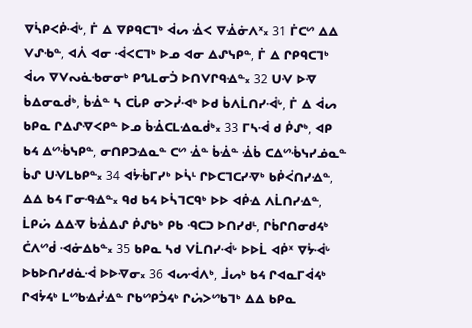ᐁᓵᑭᐸᑮᐙᒡ, ᒦ ᐃ ᐁᑭᑫᑕᒣᒃ ᐋᔕ ᐐᐸ ᐁᐐᓃᐱᕽ᙮ 31 ᒦᑕᔥ ᐃᐃ ᐯᔑᑾᓐ, ᐊᐲ ᐊᓂ ᐙᐸᑕᒣᒃ ᐅᓄ ᐊᓂ ᐃᔑᓭᑭᓐ, ᒦ ᐃ ᒋᑭᑫᑕᒣᒃ ᐋᔕ ᐁᐯᔓᓈᑾᓂᓂᒃ ᑭᔐᒪᓂᑑ ᐅᑎᐯᒋᑫᐎᓐ᙮ 32 ᑌᐺ ᐅᐌ ᑳᐃᓂᓇᑰᒃ, ᑳᐐᓐ ᓴ ᑕᒑᑭ ᓂᐳᓰᐗᒃ ᐅᑯ ᑳᐱᒫᑎᓯᐙᒡ, ᒦ ᐃ ᐋᔕ ᑲᑭᓇ ᒋᐃᔑᐌᐸᑭᓐ ᐅᓄ ᑳᐐᑕᒪᐎᓇᑰᒃ᙮ 33 ᒥᓴᐙ ᑯ ᑮᔑᒃ, ᐊᑭ ᑲᔦ ᐃᔥᒀᓭᑭᓐ, ᓂᑎᑭᑐᐎᓇᓐ ᑕᔥ ᐐᓐ ᑳᐐᓐ ᐐᑳ ᑕᐃᔥᒀᓭᓯᓅᓇᓐ ᑳᔑ ᑌᐺᒪᑲᑭᓐ᙮ 34 ᐊᔮᒀᒥᓯᒃ ᐅᓵᒻ ᒋᐅᑕᒣᑕᓯᐌᒃ ᑲᑮᐹᑎᓯᐎᓐ, ᐃᐃ ᑲᔦ ᒥᓂᑴᐎᓐ᙮ ᑫᑯ ᑲᔦ ᐅᓵᒣᑕᑫᒃ ᐅᐅ ᐊᑮᐎ ᐱᒫᑎᓯᐎᓐ, ᒫᑭᔖ ᐃᐃᐌ ᑳᐐᐃᔑ ᑮᔑᑲᒃ ᑭᑲ ᑴᑕᑐ ᐅᑎᓯᑯᒻ, ᒋᑳᒋᑎᓂᑯᔦᒃ ᑖᐱᔥᑰ ᐗᓃᐃᑲᓐ᙮ 35 ᑲᑭᓇ ᓴᑯ ᐯᒫᑎᓯᐙᒡ ᐅᐅᒫ ᐊᑮᕽ ᐁᔮᐙᒡ ᐅᑲᐅᑎᓯᑯᓈᐙ ᐅᐅᐌᓂ᙮ 36 ᐊᔕᐙᐱᒃ, ᒨᔕᒃ ᑲᔦ ᒋᐊᓇᒥᐋᔦᒃ ᒋᐊᔮᔦᒃ ᒪᔥᑲᐎᓰᐎᓐ ᒋᑲᔥᑭᑑᔦᒃ ᒋᔖᐳᔥᑲᒣᒃ ᐃᐃ ᑲᑭᓇ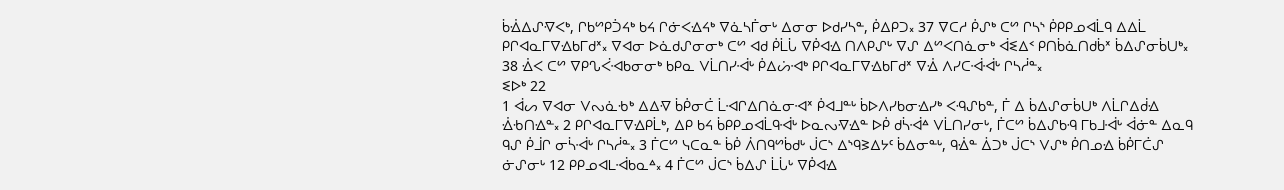ᑳᐐᐃᔑᐌᐸᒃ, ᒋᑲᔥᑭᑑᔦᒃ ᑲᔦ ᒋᓃᐸᐎᔦᒃ ᐁᓈᓴᒦᓂᒡ ᐃᓂᓂ ᐅᑯᓯᓴᓐ, ᑮᐃᑭᑐ᙮ 37 ᐁᑕᓱ ᑮᔑᒃ ᑕᔥ ᒋᓴᔅ ᑮᑭᑭᓄᐊᒫᑫ ᐃᐃᒫ ᑭᒋᐊᓇᒥᐁᐎᑲᒥᑯᕽ᙮ ᐁᐊᓂ ᐅᓈᑯᔑᓂᓂᒃ ᑕᔥ ᐊᑯ ᑮᒫᒑ ᐁᑮᐊᐎ ᑎᐱᑭᔑᒡ ᐁᔑ ᐃᔥᐸᑎᓈᓂᒃ ᐋᓬᐃᑉ ᑭᑎᑳᓈᑎᑯᑳᕽ ᑳᐃᔑᓂᑳᑌᒃ᙮ 38 ᐐᐸ ᑕᔥ ᐁᑭᔐᐹᐗᑲᓂᓂᒃ ᑲᑭᓇ ᐯᒫᑎᓯᐙᒡ ᑮᐃᔖᐗᒃ ᑭᒋᐊᓇᒥᐁᐎᑲᒥᑯᕽ ᐁᐐ ᐱᓯᑕᐙᐙᒡ ᒋᓴᓲᓐ᙮
ᓬᐅᒃ 22
1 ᐋᔕ ᐁᐊᓂ ᐯᔓᓈᑾᒃ ᐃᐃᐌ ᑳᑮᓂᑖ ᒫᐗᒋᐃᑎᓈᓂᐗᕽ ᑮᐊᒧᓐᒡ ᑳᐅᐱᓯᑲᓂᐎᓯᒃ ᐸᑴᔑᑲᓐ, ᒦ ᐃ ᑳᐃᔑᓂᑳᑌᒃ ᐱᒫᒋᐃᑰᐎ ᐐᑾᑎᐎᓐ᙮ 2 ᑭᒋᐊᓇᒥᐁᐎᑭᒫᒃ, ᐃᑭ ᑲᔦ ᑳᑭᑭᓄᐊᒫᑫᐙᒡ ᐅᓇᔓᐌᐎᓐ ᐅᑮ ᑯᓵᐙᐞ ᐯᒫᑎᓯᓂᒡ, ᒦᑕᔥ ᑳᐃᔑᑲᑴ ᒥᑲᒧᐙᒡ ᐋᓃᓐ ᐃᓇᑫ ᑫᔑ ᑮᒨᒋ ᓂᓵᐙᒡ ᒋᓴᓲᓐ᙮ 3 ᒦᑕᔥ ᓭᑕᓇᓐ ᑳᑮ ᐲᑎᑫᔥᑳᑯᒡ ᒎᑕᔅ ᐃᔅᑫᕒᐃᔭᑦ ᑳᐃᓂᓐᒡ, ᑫᐐᓐ ᐄᑐᒃ ᒎᑕᔅ ᐯᔑᒃ ᑮᑎᓄᐎ ᑳᑮᒥᑖᔑ ᓃᔑᓂᒡ 12 ᑭᑭᓄᐊᒪᐙᑲᓇᐞ᙮ 4 ᒦᑕᔥ ᒎᑕᔅ ᑳᐃᔑ ᒫᒑᒡ ᐁᑮᐊᐎ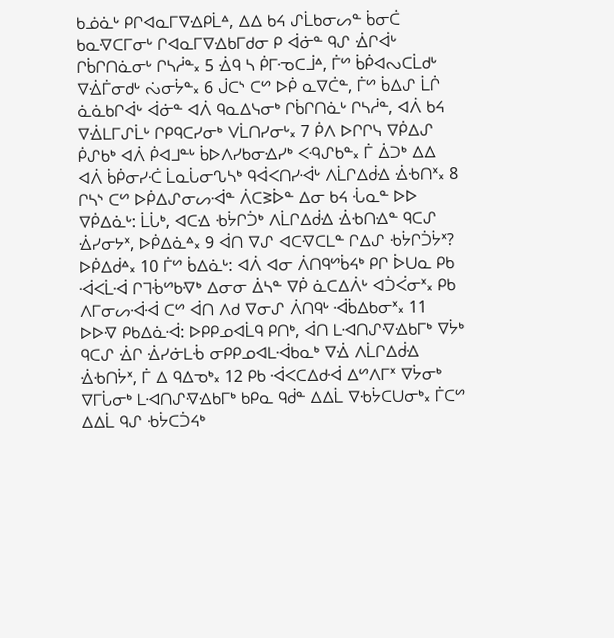ᑲᓅᓈᒡ ᑭᒋᐊᓇᒥᐁᐎᑭᒫᐞ, ᐃᐃ ᑲᔦ ᔑᒫᑲᓂᔕᓐ ᑳᓂᑖ ᑲᓇᐌᑕᒥᓂᒡ ᒋᐊᓇᒥᐁᐎᑲᒥᑯᓂ ᑭ ᐋᓃᓐ ᑫᔑ ᐐᒋᐋᒡ ᒋᑳᒋᑎᓈᓂᒡ ᒋᓴᓲᓐ᙮ 5 ᐐᑫ ᓴ ᑮᒥᓉᑕᒨᐞ, ᒦᔥ ᑳᑮᐊᔓᑕᒫᑯᒡ ᐁᐐᒦᓂᑯᒡ ᔔᓂᔮᓐ᙮ 6 ᒎᑕᔅ ᑕᔥ ᐅᑮ ᓇᐁᑖᓐ, ᒦᔥ ᑳᐃᔑ ᒫᒌ ᓈᓈᑲᒋᐋᒡ ᐋᓃᓐ ᐊᐲ ᑫᓇᐃᓭᓂᒃ ᒋᑳᒋᑎᓈᒡ ᒋᓴᓲᓐ, ᐊᐲ ᑲᔦ ᐁᐐᒪᒥᔑᒫᒡ ᒋᑭᑫᑕᓯᓂᒃ ᐯᒫᑎᓯᓂᒡ᙮ 7 ᑮᐱ ᐅᒋᒋᓭ ᐁᑮᐃᔑ ᑮᔑᑲᒃ ᐊᐲ ᑮᐊᒧᓐᒡ ᑳᐅᐱᓯᑲᓂᐎᓯᒃ ᐸᑴᔑᑲᓐ᙮ ᒦ ᐄᑐᒃ ᐃᐃ ᐊᐲ ᑳᑮᓂᓯᑣ ᒫᓇᒑᓂᔐᓴᒃ ᑫᐋᐸᑎᓯᐙᒡ ᐱᒫᒋᐃᑰᐎ ᐐᑾᑎᕽ᙮ 8 ᒋᓴᔅ ᑕᔥ ᐅᑮᐃᔑᓂᔕᐙᓐ ᐲᑕᕒᐆᓐ ᐃᓂ ᑲᔦ ᒞᓇᓐ ᐅᐅ ᐁᑮᐃᓈᒡ: ᒫᒑᒃ, ᐊᑕᐎ ᑾᔮᒋᑑᒃ ᐱᒫᒋᐃᑰᐎ ᐐᑾᑎᐎᓐ ᑫᑕᔑ ᐐᓯᓂᔭᕽ, ᐅᑮᐃᓈᐞ᙮ 9 ᐋᑎ ᐁᔑ ᐊᑕᐌᑕᒪᓐ ᒋᐃᔑ ᑾᔮᒋᑑᔮᕽ? ᐅᑮᐃᑰᐞ᙮ 10 ᒦᔥ ᑳᐃᓈᒡ: ᐊᐲ ᐊᓂ ᐲᑎᑫᔥᑳᔦᒃ ᑭᒋ ᐆᑌᓇ ᑭᑲ ᐙᐸᒫᐙ ᒋᒣᒀᔥᑲᐌᒃ ᐃᓂᓂ ᐄᓴᓐ ᐁᑮ ᓈᑕᐃᐲᒡ ᐊᑑᐹᓂᕽ᙮ ᑭᑲ ᐱᒥᓂᔕᐙᐙ ᑕᔥ ᐋᑎ ᐱᑯ ᐁᓂᔑ ᐲᑎᑫᒡ ᐙᑳᐃᑲᓂᕽ᙮ 11 ᐅᐅᐌ ᑭᑲᐃᓈᐙ: ᐅᑭᑭᓄᐊᒫᑫ ᑭᑎᒃ, ᐋᑎ ᒪᐗᑎᔑᐌᐎᑲᒥᒃ ᐁᔮᒃ ᑫᑕᔑ ᐐᒋ ᐐᓯᓃᒪᒀ ᓂᑭᑭᓄᐊᒪᐙᑲᓇᒃ ᐁᐐ ᐱᒫᒋᐃᑰᐎ ᐐᑾᑎᔮᕽ, ᒦ ᐃ ᑫᐃᓀᒃ᙮ 12 ᑭᑲ ᐙᐸᑕᐃᑯᐙ ᐃᔥᐱᒥᕽ ᐁᔮᓂᒃ ᐁᒥᒑᓂᒃ ᒪᐗᑎᔑᐌᐎᑲᒥᒃ ᑲᑭᓇ ᑫᑰᓐ ᐃᐃᒫ ᐁᑾᔮᑕᑌᓂᒃ᙮ ᒦᑕᔥ ᐃᐃᒫ ᑫᔑ ᑾᔮᑕᑑᔦᒃ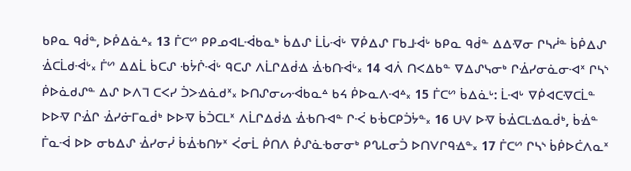ᑲᑭᓇ ᑫᑰᓐ, ᐅᑮᐃᓈᐞ᙮ 13 ᒦᑕᔥ ᑭᑭᓄᐊᒪᐙᑲᓇᒃ ᑳᐃᔑ ᒫᒑᐙᒡ ᐁᑮᐃᔑ ᒥᑲᒧᐙᒡ ᑲᑭᓇ ᑫᑰᓐ ᐃᐃᐌᓂ ᒋᓴᓲᓐ ᑳᑮᐃᔑ ᐐᑕᒫᑯᐙᒡ᙮ ᒦᔥ ᐃᐃᒫ ᑳᑕᔑ ᑾᔮᒌᐙᒡ ᑫᑕᔑ ᐱᒫᒋᐃᑰᐎ ᐐᑾᑎᐙᒡ᙮ 14 ᐊᐲ ᑎᐸᐃᑲᓐ ᐁᐃᔑᓭᓂᒃ ᒋᐐᓯᓂᓈᓂᐗᕽ ᒋᓴᔅ ᑮᐅᓈᑯᔑᓐ ᐃᔑ ᐅᐱᒣ ᑕᐸᓯ ᑑᐳᐎᓈᑯᕽ᙮ ᐅᑎᔑᓂᔕᐙᑲᓇᐞ ᑲᔦ ᑮᐅᓇᐱᐗᐞ᙮ 15 ᒦᑕᔥ ᑳᐃᓈᒡ: ᒫᐗᒡ ᐁᑮᐊᑕᐌᑕᒫᓐ ᐅᐅᐌ ᒋᐐᒋ ᐐᓯᓃᒥᓇᑰᒃ ᐅᐅᐌ ᑳᑑᑕᒪᕽ ᐱᒫᒋᐃᑰᐎ ᐐᑾᑎᐗᓐ ᒋᑆ ᑲᒀᑕᑭᑑᔮᓐ᙮ 16 ᑌᐺ ᐅᐌ ᑳᐐᑕᒪᐎᓇᑰᒃ, ᑳᐐᓐ ᒦᓇᐙ ᐅᐅ ᓂᑲᐃᔑ ᐐᓯᓂᓰ ᑳᐐᑾᑎᔭᕽ ᐹᓂᒫ ᑮᑎᐱ ᑮᔑᓈᑾᓂᓂᒃ ᑭᔐᒪᓂᑑ ᐅᑎᐯᒋᑫᐎᓐ᙮ 17 ᒦᑕᔥ ᒋᓴᔅ ᑳᑮᐅᑖᐱᓇᕽ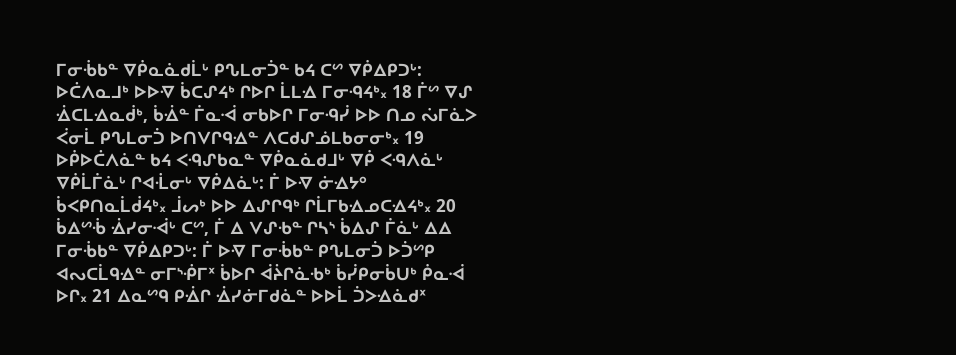ᒥᓂᒀᑲᓐ ᐁᑮᓇᓈᑯᒫᒡ ᑭᔐᒪᓂᑑᓐ ᑲᔦ ᑕᔥ ᐁᑮᐃᑭᑐᒡ: ᐅᑖᐱᓇᒧᒃ ᐅᐅᐌ ᑳᑕᔑᔦᒃ ᒋᐅᒋ ᒫᒪᐎ ᒥᓂᑴᔦᒃ᙮ 18 ᒦᔥ ᐁᔑ ᐐᑕᒪᐎᓇᑰᒃ, ᑳᐐᓐ ᒦᓇᐙ ᓂᑲᐅᒋ ᒥᓂᑴᓰ ᐅᐅ ᑎᓄ ᔔᒥᓈᐳ ᐹᓂᒫ ᑭᔐᒪᓂᑑ ᐅᑎᐯᒋᑫᐎᓐ ᐱᑕᑯᔑᓅᒪᑲᓂᓂᒃ᙮ 19 ᐅᑮᐅᑖᐱᓈᓐ ᑲᔦ ᐸᑴᔑᑲᓇᓐ ᐁᑮᓇᓈᑯᒧᒡ ᐁᑮ ᐸᑴᐱᓈᒡ ᐁᑮᒫᒦᓈᒡ ᒋᐊᒸᓂᒡ ᐁᑮᐃᓈᒡ: ᒦ ᐅᐌ ᓃᐎᔭᐤ ᑳᐸᑭᑎᓇᒫᑰᔦᒃ᙮ ᒨᔕᒃ ᐅᐅ ᐃᔑᒋᑫᒃ ᒋᒫᒥᑲᐎᓄᑕᐎᔦᒃ᙮ 20 ᑳᐃᔥᒀ ᐐᓯᓂᐙᒡ ᑕᔥ, ᒦ ᐃ ᐯᔑᑾᓐ ᒋᓴᔅ ᑳᐃᔑ ᒦᓈᒡ ᐃᐃ ᒥᓂᒀᑲᓐ ᐁᑮᐃᑭᑐᒡ: ᒦ ᐅᐌ ᒥᓂᒀᑲᓐ ᑭᔐᒪᓂᑑ ᐅᑑᔥᑭ ᐊᔓᑕᒫᑫᐎᓐ ᓂᒥᔅᑸᒥᕽ ᑳᐅᒋ ᐋᔩᒋᓈᑾᒃ ᑳᓰᑭᓂᑳᑌᒃ ᑮᓇᐙ ᐅᒋ᙮ 21 ᐃᓇᔥᑫ ᑭᐐᒋ ᐐᓯᓃᒥᑯᓈᓐ ᐅᐅᒫ ᑑᐳᐎᓈᑯᕽ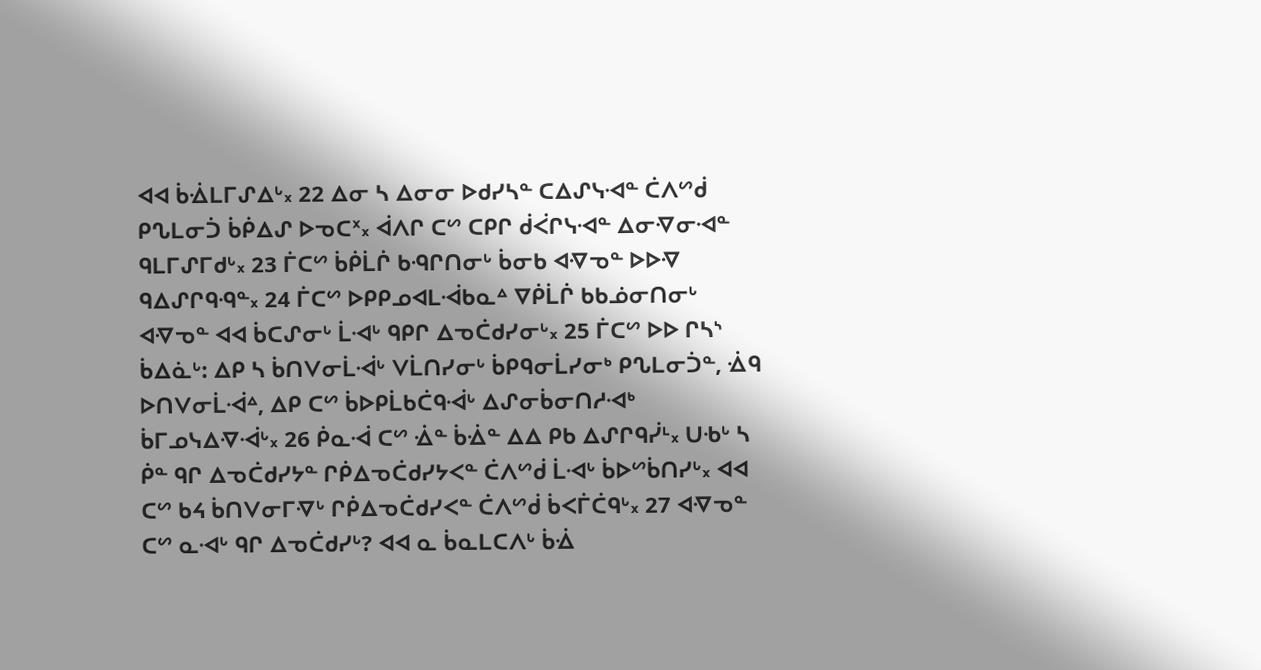ᐊᐊ ᑳᐐᒪᒥᔑᐃᒡ᙮ 22 ᐃᓂ ᓴ ᐃᓂᓂ ᐅᑯᓯᓴᓐ ᑕᐃᔑᓭᐗᓐ ᑖᐱᔥᑰ ᑭᔐᒪᓂᑑ ᑳᑮᐃᔑ ᐅᓀᑕᕽ᙮ ᐋᐱᒋ ᑕᔥ ᑕᑭᒋ ᑰᐹᒋᓭᐗᓐ ᐃᓂᐌᓂᐗᓐ ᑫᒪᒥᔑᒥᑯᒡ᙮ 23 ᒦᑕᔥ ᑳᑮᒫᒌ ᑲᑴᒋᑎᓂᒡ ᑳᓂᑲ ᐊᐌᓀᓐ ᐅᐅᐌ ᑫᐃᔑᒋᑫᑴᓐ᙮ 24 ᒦᑕᔥ ᐅᑭᑭᓄᐊᒪᐙᑲᓇᐞ ᐁᑮᒫᒌ ᑲᑲᓅᓂᑎᓂᒡ ᐊᐌᓀᓐ ᐊᐊ ᑳᑕᔑᓂᒡ ᒫᐗᒡ ᑫᑭᒋ ᐃᓀᑖᑯᓯᓂᒡ᙮ 25 ᒦᑕᔥ ᐅᐅ ᒋᓴᔅ ᑳᐃᓈᒡ: ᐃᑭ ᓴ ᑳᑎᐯᓂᒫᐙᒡ ᐯᒫᑎᓯᓂᒡ ᑳᑭᑫᓂᒫᓯᓂᒃ ᑭᔐᒪᓂᑑᓐ, ᐐᑫ ᐅᑎᐯᓂᒫᐙᐞ, ᐃᑭ ᑕᔥ ᑳᐅᑭᒫᑲᑖᑫᐙᒡ ᐃᔑᓂᑳᓂᑎᓱᐗᒃ ᑳᒥᓄᓭᐃᐌᐙᒡ᙮ 26 ᑮᓇᐙ ᑕᔥ ᐐᓐ ᑳᐐᓐ ᐃᐃ ᑭᑲ ᐃᔑᒋᑫᓰᒻ᙮ ᑌᑾᒡ ᓴ ᑮᓐ ᑫᒋ ᐃᓀᑖᑯᓯᔭᓐ ᒋᑮᐃᓀᑖᑯᓯᔭᐸᓐ ᑖᐱᔥᑰ ᒫᐗᒡ ᑳᐅᔥᑳᑎᓯᒡ᙮ ᐊᐊ ᑕᔥ ᑲᔦ ᑳᑎᐯᓂᒥᐌᒡ ᒋᑮᐃᓀᑖᑯᓯᐸᓐ ᑖᐱᔥᑰ ᑳᐸᒦᑖᑫᒡ᙮ 27 ᐊᐌᓀᓐ ᑕᔥ ᓇᐗᒡ ᑫᒋ ᐃᓀᑖᑯᓯᒡ? ᐊᐊ ᓇ ᑳᓇᒪᑕᐱᒡ ᑳᐐ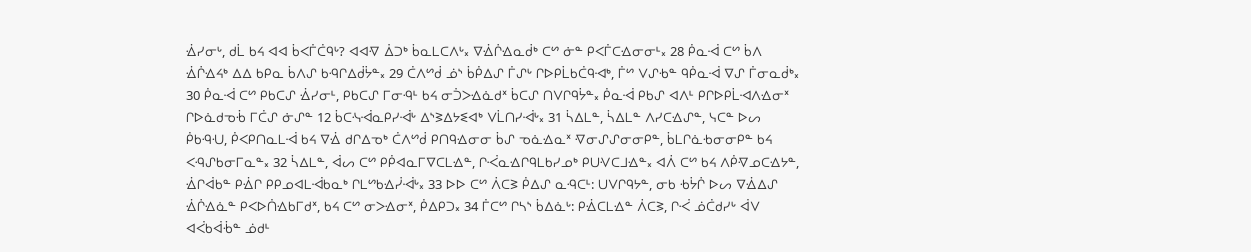ᐐᓯᓂᒡ, ᑯᒫ ᑲᔦ ᐊᐊ ᑳᐸᒦᑖᑫᒡ? ᐊᐊᐌ ᐄᑐᒃ ᑳᓇᒪᑕᐱᒡ᙮ ᐁᐐᒌᐎᓇᑰᒃ ᑕᔥ ᓃᓐ ᑭᐸᒦᑕᐎᓂᓂᒻ᙮ 28 ᑮᓇᐙ ᑕᔥ ᑳᐱ ᐐᒌᐎᔦᒃ ᐃᐃ ᑲᑭᓇ ᑳᐱᔑ ᑲᑴᒋᐃᑰᔮᓐ᙮ 29 ᑖᐱᔥᑰ ᓅᔅ ᑳᑮᐃᔑ ᒦᔑᒡ ᒋᐅᑭᒫᑲᑖᑫᐗᒃ, ᒦᔥ ᐯᔑᑾᓐ ᑫᑮᓇᐙ ᐁᔑ ᒦᓂᓇᑰᒃ᙮ 30 ᑮᓇᐙ ᑕᔥ ᑭᑲᑕᔑ ᐐᓯᓂᒻ, ᑭᑲᑕᔑ ᒥᓂᑴᒻ ᑲᔦ ᓂᑑᐳᐎᓈᑯᕽ ᑳᑕᔑ ᑎᐯᒋᑫᔮᓐ᙮ ᑮᓇᐙ ᑭᑲᔑ ᐊᐱᒻ ᑭᒋᐅᑭᒫᐗᐱᐎᓂᕽ ᒋᐅᓈᑯᓀᒀ ᒥᑖᔑ ᓃᔑᓐ 12 ᑳᑕᓶᐙᓇᑭᓯᐙᒡ ᐃᔅᕒᐃᔭᓬᐊᒃ ᐯᒫᑎᓯᐙᒡ᙮ 31 ᓵᐃᒪᓐ, ᓵᐃᒪᓐ ᐱᓯᑕᐎᔑᓐ, ᓭᑕᓐ ᐅᔕ ᑮᑲᑴᑗ, ᑮᐸᑭᑎᓇᒪᐙ ᑲᔦ ᐁᐐ ᑯᒋᐃᓀᒃ ᑖᐱᔥᑰ ᑭᑎᑫᐎᓂᓂ ᑳᔑ ᓀᓈᐎᓇᕽ ᐌᓂᔑᔑᓂᓂᑭᓐ, ᑳᒪᒋᓈᑾᓂᓂᑭᓐ ᑲᔦ ᐸᑴᔑᑲᓂᒥᓇᓐ᙮ 32 ᓵᐃᒪᓐ, ᐋᔕ ᑕᔥ ᑭᑮᐊᓇᒥᐁᑕᒪᐎᓐ, ᒋᑆᓇᐎᒋᑫᒪᑲᓯᓄᒃ ᑭᑌᐺᑕᒧᐎᓐ᙮ ᐊᐲ ᑕᔥ ᑲᔦ ᐱᑮᐌᓄᑕᐎᔭᓐ, ᐐᒋᐋᑲᓐ ᑭᐐᒋ ᑭᑭᓄᐊᒪᐙᑲᓇᒃ ᒋᒪᔥᑲᐎᓰᐙᒡ᙮ 33 ᐅᐅ ᑕᔥ ᐲᑕᕒ ᑮᐃᔑ ᓇᑴᑕᒻ: ᑌᐯᒋᑫᔭᓐ, ᓂᑲ ᑾᔮᒌ ᐅᔕ ᐁᐐᐃᔑ ᐐᒌᐎᓈᓐ ᑭᐸᐅᑏᐎᑲᒥᑯᕽ, ᑲᔦ ᑕᔥ ᓂᐳᐎᓂᕽ, ᑮᐃᑭᑐ᙮ 34 ᒦᑕᔥ ᒋᓴᔅ ᑳᐃᓈᒡ: ᑭᐐᑕᒪᐎᓐ ᐲᑕᕒ, ᒋᑆ ᓅᑖᑯᓯᒡ ᐋᐯ ᐊᐹᑲᐋᒀᓐ ᓅᑯᒻ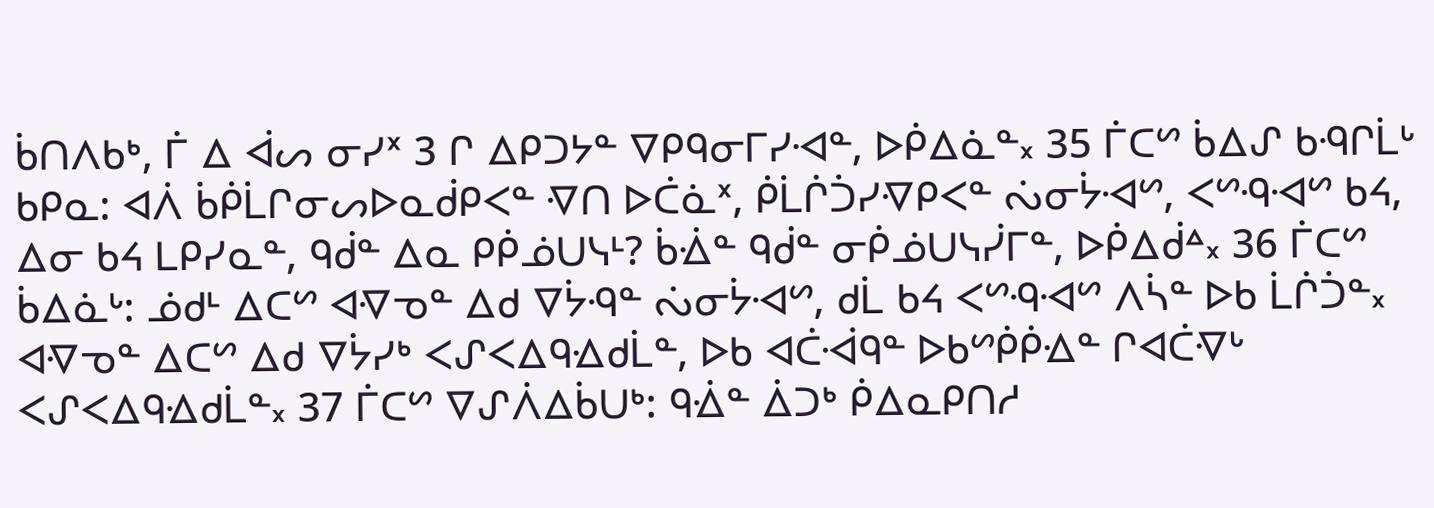ᑳᑎᐱᑲᒃ, ᒦ ᐃ ᐋᔕ ᓂᓯᕽ 3 ᒋ ᐃᑭᑐᔭᓐ ᐁᑭᑫᓂᒥᓯᐗᓐ, ᐅᑮᐃᓈᓐ᙮ 35 ᒦᑕᔥ ᑳᐃᔑ ᑲᑴᒋᒫᒡ ᑲᑭᓇ: ᐊᐲ ᑳᑮᒫᒋᓂᔕᐅᓇᑰᑭᐸᓐ ᐌᑎ ᐅᑖᓈᕽ, ᑮᒫᒌᑑᓯᐌᑭᐸᓐ ᔔᓂᔮᐗᔥ, ᐸᔥᑴᐗᔥ ᑲᔦ, ᐃᓂ ᑲᔦ ᒪᑭᓯᓇᓐ, ᑫᑰᓐ ᐃᓇ ᑭᑮᓅᑌᓭᒻ? ᑳᐐᓐ ᑫᑰᓐ ᓂᑮᓅᑌᓭᓰᒥᓐ, ᐅᑮᐃᑰᐞ᙮ 36 ᒦᑕᔥ ᑳᐃᓈᒡ: ᓅᑯᒻ ᐃᑕᔥ ᐊᐌᓀᓐ ᐃᑯ ᐁᔮᑴᓐ ᔔᓂᔮᐗᔥ, ᑯᒫ ᑲᔦ ᐸᔥᑴᐗᔥ ᐱᓵᓐ ᐅᑲ ᒫᒌᑑᓐ᙮ ᐊᐌᓀᓐ ᐃᑕᔥ ᐃᑯ ᐁᔮᓯᒃ ᐸᔑᐸᐃᑫᐎᑯᒫᓐ, ᐅᑲ ᐊᑖᐙᑫᓐ ᐅᑲᔥᑮᑮᐎᓐ ᒋᐊᑖᐌᒡ ᐸᔑᐸᐃᑫᐎᑯᒫᓐ᙮ 37 ᒦᑕᔥ ᐁᔑᐲᐃᑳᑌᒃ: ᑫᐐᓐ ᐄᑐᒃ ᑮᐃᓇᑭᑎᓱ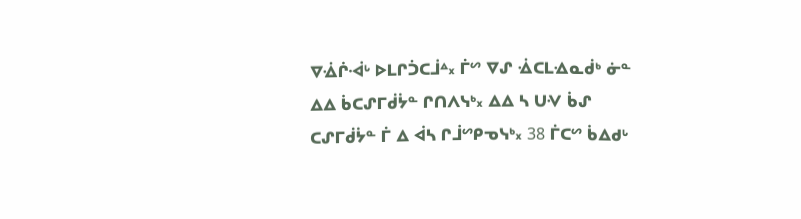ᐁᐐᒌᐙᒡ ᐅᒪᒋᑑᑕᒨᐞ᙮ ᒦᔥ ᐁᔑ ᐐᑕᒪᐎᓇᑰᒃ ᓃᓐ ᐃᐃ ᑳᑕᔑᒥᑰᔮᓐ ᒋᑎᐱᓭᒃ᙮ ᐃᐃ ᓴ ᑌᐺ ᑳᔑ ᑕᔑᒥᑰᔮᓐ ᒦ ᐃ ᐋᓴ ᒋᒨᔥᑭᓀᓭᒃ᙮ 38 ᒦᑕᔥ ᑳᐃᑯᒡ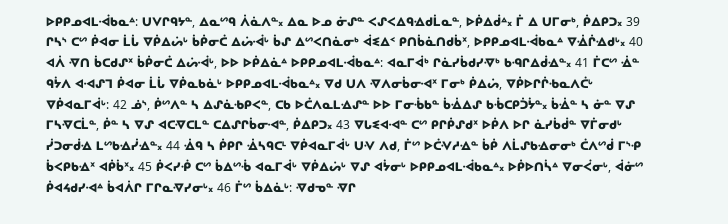ᐅᑭᑭᓄᐊᒪᐙᑲᓇᐞ: ᑌᐯᒋᑫᔭᓐ, ᐃᓇᔥᑫ ᐲᓈᐱᓐ᙮ ᐃᓇ ᐅᓄ ᓃᔑᓐ ᐸᔑᐸᐃᑫᐎᑯᒫᓇᓐ, ᐅᑮᐃᑰᐞ᙮ ᒦ ᐃ ᑌᒥᓂᒃ, ᑮᐃᑭᑐ᙮ 39 ᒋᓴᔅ ᑕᔥ ᑮᐊᓂ ᒫᒑ ᐁᑮᐃᔖᒡ ᑳᑮᓂᑖ ᐃᔖᐙᒡ ᑳᔑ ᐃᔥᐸᑎᓈᓂᒃ ᐋᓬᐃᑉ ᑭᑎᑳᓈᑎᑯᑳᕽ, ᐅᑭᑭᓄᐊᒪᐙᑲᓇᐞ ᐁᐐᒌᐎᑯᒡ᙮ 40 ᐊᐲ ᐌᑎ ᑳᑕᑯᔑᕽ ᑳᑮᓂᑖ ᐃᔖᐙᒡ, ᐅᐅ ᐅᑮᐃᓈᐞ ᐅᑭᑭᓄᐊᒪᐙᑲᓇᐞ: ᐊᓇᒥᐋᒃ ᒋᓈᓯᑳᑯᓯᐌᒃ ᑲᑴᒋᐃᑰᐎᓐ᙮ 41 ᒦᑕᔥ ᐐᓐ ᑫᔮᐱ ᐊᐗᔑᒣ ᑮᐊᓂ ᒫᒑ ᐁᑮᓇᑲᓈᒡ ᐅᑭᑭᓄᐊᒪᐙᑲᓇᐞ᙮ ᐁᑯ ᑌᐱ ᐌᐱᓂᑳᓂᐗᕽ ᒥᓂᒃ ᑮᐃᔖ, ᐁᑮᐅᒋᒌᑾᓇᐱᑖᒡ ᐁᑮᐊᓇᒥᐋᒡ: 42 ᓅᔅ, ᑮᔥᐱᓐ ᓴ ᐃᔑᓈᑾᑭᐸᓐ, ᑕᑲ ᐅᑖᐱᓇᒪᐎᔑᓐ ᐅᐅ ᒥᓂᒀᑲᓐ ᑳᐐᐃᔑ ᑲᒀᑕᑭᑑᔮᓐ᙮ ᑳᐐᓐ ᓴ ᓃᓐ ᐁᔑ ᒥᓴᐌᑕᒫᓐ, ᑮᓐ ᓴ ᐁᔑ ᐊᑕᐌᑕᒪᓐ ᑕᐃᔑᒋᑳᓂᐗᓐ, ᑮᐃᑭᑐ᙮ 43 ᐁᒐᓬᐊᐗᓐ ᑕᔥ ᑭᒋᑮᔑᑯᕽ ᐅᑮᐱ ᐅᒋ ᓈᓯᑳᑰᓐ ᐁᒦᓂᑯᒡ ᓰᑐᓂᑰᐎ ᒪᔥᑲᐎᓰᐎᓐ᙮ 44 ᐐᑫ ᓴ ᑮᑭᒋ ᐐᓴᑫᑕᒻ ᐁᑮᐊᓇᒥᐋᒡ ᑌᐺ ᐱᑯ, ᒦᔥ ᐅᑖᐺᓱᐎᓐ ᑳᑮ ᐱᒫᔑᑲᐎᓂᓂᒃ ᑖᐱᔥᑰ ᒥᔅᑶ ᑳᐸᑭᑲᐎᕽ ᐊᑮᑳᕽ᙮ 45 ᑮᐸᓯᑸ ᑕᔥ ᑳᐃᔥᒀ ᐊᓇᒥᐋᒡ ᐁᑮᐃᔖᒡ ᐁᔑ ᐊᔮᓂᒡ ᐅᑭᑭᓄᐊᒪᐙᑲᓇᐞ᙮ ᐅᑮᐅᑎᓵᐞ ᐁᓂᐹᓂᒡ, ᐋᓃᔥ ᑮᐊᔦᑯᓯᐗᐞ ᑳᐊᐲᒋ ᒥᒋᓇᐌᓯᓂᒡ᙮ 46 ᒦᔥ ᑳᐃᓈᒡ: ᐌᑯᓀᓐ ᐌᒋ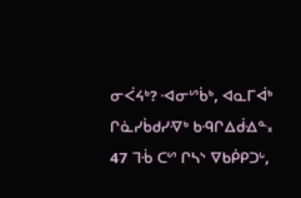ᓂᐹᔦᒃ? ᐗᓂᔥᑳᒃ, ᐊᓇᒥᐋᒃ ᒋᓈᓯᑳᑯᓯᐌᒃ ᑲᑴᒋᐃᑰᐎᓐ᙮ 47 ᒣᒀ ᑕᔥ ᒋᓴᔅ ᐁᑲᑮᑭᑐᒡ,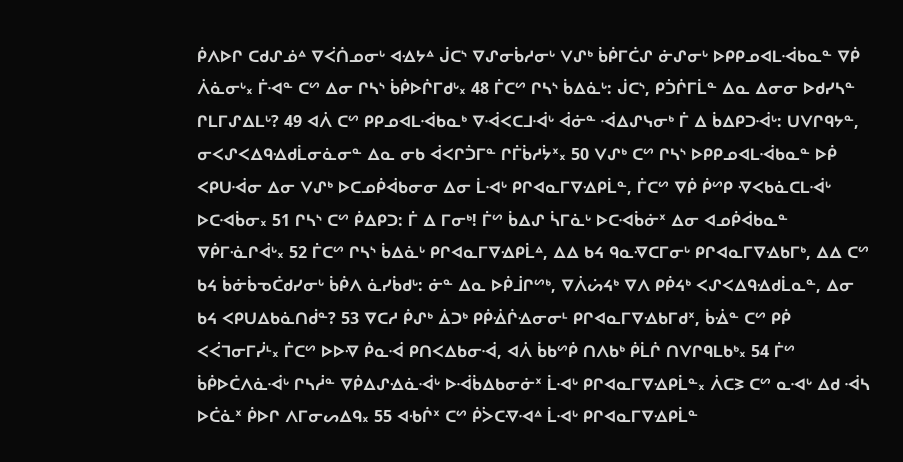ᑮᐱᐅᒋ ᑕᑯᔑᓅᐞ ᐁᐹᑏᓄᓂᒡ ᐊᐎᔭᐞ ᒎᑕᔅ ᐁᔑᓂᑳᓱᓂᒡ ᐯᔑᒃ ᑳᑮᒥᑖᔑ ᓃᔑᓂᒡ ᐅᑭᑭᓄᐊᒪᐙᑲᓇᓐ ᐁᑮ ᐲᓈᓂᒡ᙮ ᒦᐗᓐ ᑕᔥ ᐃᓂ ᒋᓴᔅ ᑳᑮᐅᒌᒥᑯᒡ᙮ 48 ᒦᑕᔥ ᒋᓴᔅ ᑳᐃᓈᒡ: ᒎᑕᔅ, ᑭᑑᒌᒥᒫᓐ ᐃᓇ ᐃᓂᓂ ᐅᑯᓯᓴᓐ ᒋᒪᒥᔑᐃᒪᒡ? 49 ᐊᐲ ᑕᔥ ᑭᑭᓄᐊᒪᐙᑲᓇᒃ ᐁᐙᐸᑕᒧᐙᒡ ᐋᓃᓐ ᐙᐃᔑᓭᓂᒃ ᒦ ᐃ ᑳᐃᑭᑐᐙᒡ: ᑌᐯᒋᑫᔭᓐ, ᓂᐸᔑᐸᐃᑫᐎᑯᒫᓂᓈᓂᓐ ᐃᓇ ᓂᑲ ᐋᐸᒋᑑᒥᓐ ᒋᒦᑳᓱᔮᕽ᙮ 50 ᐯᔑᒃ ᑕᔥ ᒋᓴᔅ ᐅᑭᑭᓄᐊᒪᐙᑲᓇᓐ ᐅᑮ ᐸᑭᑌᐙᓂ ᐃᓂ ᐯᔑᒃ ᐅᑕᓄᑮᐋᑲᓂᓂ ᐃᓂ ᒫᐗᒡ ᑭᒋᐊᓇᒥᐁᐎᑭᒫᓐ, ᒦᑕᔥ ᐁᑮ ᑮᔥᑭ ᐌᐸᑲᓈᑕᒪᐙᒡ ᐅᑕᐗᑳᓂ᙮ 51 ᒋᓴᔅ ᑕᔥ ᑮᐃᑭᑐ: ᒦ ᐃ ᒥᓂᒃ! ᒦᔥ ᑳᐃᔑ ᓵᒥᓈᒡ ᐅᑕᐗᑳᓃᕽ ᐃᓂ ᐊᓄᑮᐋᑲᓇᓐ ᐁᑮᒥᓍᒋᐋᒡ᙮ 52 ᒦᑕᔥ ᒋᓴᔅ ᑳᐃᓈᒡ ᑭᒋᐊᓇᒥᐁᐎᑭᒫᐞ, ᐃᐃ ᑲᔦ ᑫᓇᐌᑕᒥᓂᒡ ᑭᒋᐊᓇᒥᐁᐎᑲᒥᒃ, ᐃᐃ ᑕᔥ ᑲᔦ ᑳᓃᑳᓀᑖᑯᓯᓂᒡ ᑳᑮᐱ ᓈᓯᑳᑯᒡ: ᓃᓐ ᐃᓇ ᐅᑮᒨᒋᔥᒃ, ᐁᐲᔖᔦᒃ ᐁᐱ ᑭᑮᔦᒃ ᐸᔑᐸᐃᑫᐎᑯᒫᓇᓐ, ᐃᓂ ᑲᔦ ᐸᑭᑌᐃᑲᓈᑎᑰᓐ? 53 ᐁᑕᓱ ᑮᔑᒃ ᐄᑐᒃ ᑭᑮᐐᒌᐎᓂᓂᒻ ᑭᒋᐊᓇᒥᐁᐎᑲᒥᑯᕽ, ᑳᐐᓐ ᑕᔥ ᑭᑮ ᐸᐹᒣᓂᒥᓰᒻ᙮ ᒦᑕᔥ ᐅᐅᐌ ᑮᓇᐙ ᑭᑎᐸᐃᑲᓂᐙ, ᐊᐲ ᑳᑲᔥᑮ ᑎᐱᑲᒃ ᑮᒫᒌ ᑎᐯᒋᑫᒪᑲᒃ᙮ 54 ᒦᔥ ᑳᑮᐅᑖᐱᓈᐙᒡ ᒋᓴᓲᓐ ᐁᑮᐃᔑᐎᓈᐙᒡ ᐅᐙᑳᐃᑲᓂᓃᕽ ᒫᐗᒡ ᑭᒋᐊᓇᒥᐁᐎᑭᒫᓐ᙮ ᐲᑕᕒ ᑕᔥ ᓇᐗᒡ ᐃᑯ ᐙᓴ ᐅᑖᓈᕽ ᑮᐅᒋ ᐱᒥᓂᔕᐃᑫ᙮ 55 ᐊᑾᒌᕽ ᑕᔥ ᑮᐴᑕᐌᐗᐞ ᒫᐗᒡ ᑭᒋᐊᓇᒥᐁᐎᑭᒫᓐ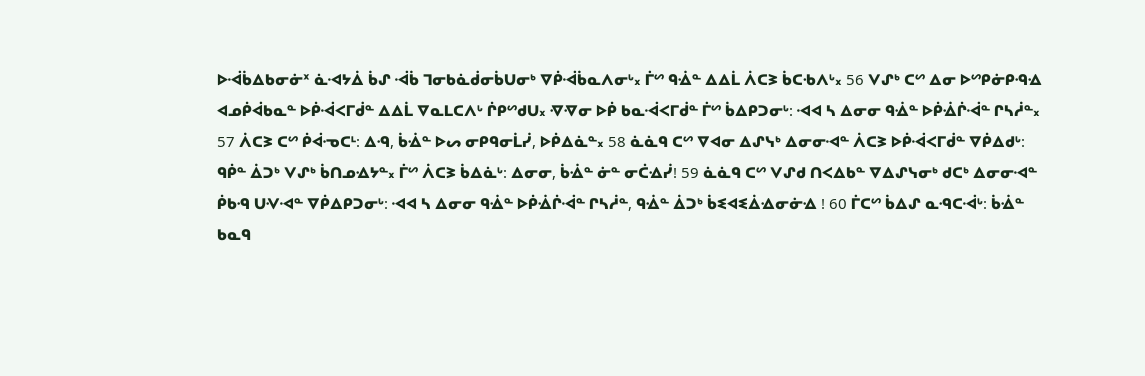ᐅᐙᑳᐃᑲᓂᓃᕽ ᓈᐗᔭᐄ ᑳᔑ ᐙᑳ ᒣᓂᑲᓈᑰᓂᑳᑌᓂᒃ ᐁᑮᐙᑳᓇᐱᓂᒡ᙮ ᒦᔥ ᑫᐐᓐ ᐃᐃᒫ ᐲᑕᕒ ᑳᑕᑾᐱᒡ᙮ 56 ᐯᔑᒃ ᑕᔥ ᐃᓂ ᐅᔥᑭᓃᑭᑴᐎ ᐊᓄᑮᐋᑲᓇᓐ ᐅᑮᐙᐸᒥᑰᓐ ᐃᐃᒫ ᐁᓇᒪᑕᐱᒡ ᒌᑭᔥᑯᑌ᙮ ᐌᐌᓂ ᐅᑮ ᑲᓇᐙᐸᒥᑰᓐ ᒦᔥ ᑳᐃᑭᑐᓂᒡ: ᐗᐊ ᓴ ᐃᓂᓂ ᑫᐐᓐ ᐅᑮᐐᒌᐙᓐ ᒋᓴᓲᓐ᙮ 57 ᐲᑕᕒ ᑕᔥ ᑮᐋᓉᑕᒻ: ᐃᑴ, ᑳᐐᓐ ᐅᔕ ᓂᑭᑫᓂᒫᓰ, ᐅᑮᐃᓈᓐ᙮ 58 ᓈᓈᑫ ᑕᔥ ᐁᐊᓂ ᐃᔑᓭᒃ ᐃᓂᓂᐗᓐ ᐲᑕᕒ ᐅᑮᐙᐸᒥᑰᓐ ᐁᑮᐃᑯᒡ: ᑫᑮᓐ ᐄᑐᒃ ᐯᔑᒃ ᑳᑎᓄᐎᔭᓐ᙮ ᒦᔥ ᐲᑕᕒ ᑳᐃᓈᒡ: ᐃᓂᓂ, ᑳᐐᓐ ᓃᓐ ᓂᑖᐎᓰ! 59 ᓈᓈᑫ ᑕᔥ ᐯᔑᑯ ᑎᐸᐃᑲᓐ ᐁᐃᔑᓭᓂᒃ ᑯᑕᒃ ᐃᓂᓂᐗᓐ ᑮᑲᑴ ᑌᐺᐗᓐ ᐁᑮᐃᑭᑐᓂᒡ: ᐗᐊ ᓴ ᐃᓂᓂ ᑫᐐᓐ ᐅᑮᐐᒌᐙᓐ ᒋᓴᓲᓐ, ᑫᐐᓐ ᐄᑐᒃ ᑳᓬᐊᓬᐄᐎᓂᓃᐎ ! 60 ᒦᑕᔥ ᑳᐃᔑ ᓇᑴᑕᐙᒡ: ᑳᐐᓐ ᑲᓇᑫ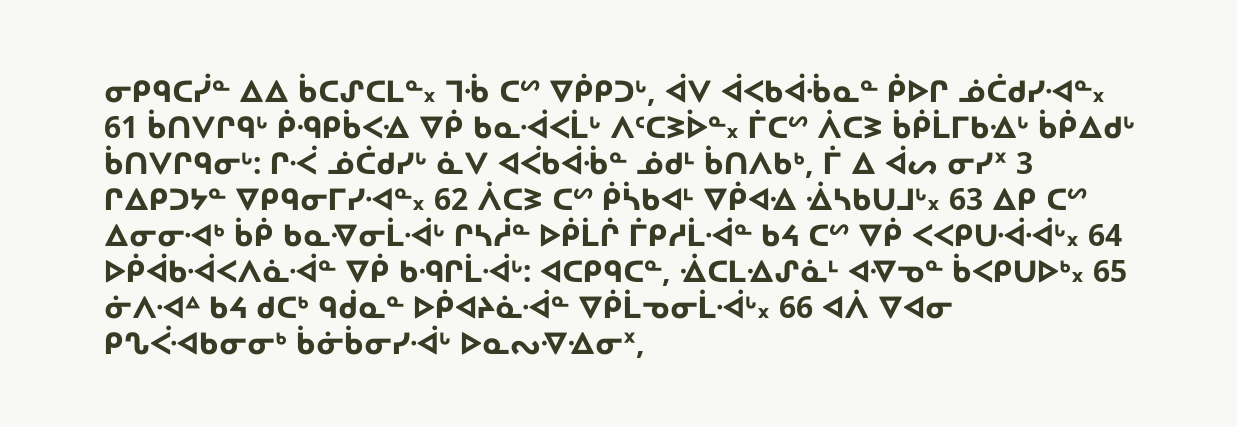ᓂᑭᑫᑕᓰᓐ ᐃᐃ ᑳᑕᔑᑕᒪᓐ᙮ ᒣᒀ ᑕᔥ ᐁᑮᑭᑐᒡ, ᐋᐯ ᐋᐸᑲᐋᒀᓇᓐ ᑮᐅᒋ ᓅᑖᑯᓯᐗᓐ᙮ 61 ᑳᑎᐯᒋᑫᒡ ᑮᑴᑭᑳᐸᐎ ᐁᑮ ᑲᓇᐙᐸᒫᒡ ᐱᑦᑕᕒᐆᓐ᙮ ᒦᑕᔥ ᐲᑕᕒ ᑳᑮᒫᒥᑲᐎᒡ ᑳᑮᐃᑯᒡ ᑳᑎᐯᒋᑫᓂᒡ: ᒋᑆ ᓅᑖᑯᓯᒡ ᓈᐯ ᐊᐹᑲᐋᒀᓐ ᓅᑯᒻ ᑳᑎᐱᑲᒃ, ᒦ ᐃ ᐋᔕ ᓂᓯᕽ 3 ᒋᐃᑭᑐᔭᓐ ᐁᑭᑫᓂᒥᓯᐗᓐ᙮ 62 ᐲᑕᕒ ᑕᔥ ᑮᓵᑲᐊᒻ ᐁᑮᐊᐎ ᐐᓴᑲᑌᒧᒡ᙮ 63 ᐃᑭ ᑕᔥ ᐃᓂᓂᐗᒃ ᑳᑮ ᑲᓇᐌᓂᒫᐙᒡ ᒋᓴᓲᓐ ᐅᑮᒫᒌ ᒦᑭᓱᒫᐙᓐ ᑲᔦ ᑕᔥ ᐁᑮ ᐸᐸᑭᑌᐙᐙᒡ᙮ 64 ᐅᑮᐋᑲᐙᐸᐱᓈᐙᓐ ᐁᑮ ᑲᑴᒋᒫᐙᒡ: ᐊᑕᑭᑫᑕᓐ, ᐐᑕᒪᐎᔑᓈᒻ ᐊᐌᓀᓐ ᑳᐸᑭᑌᐅᒃ᙮ 65 ᓃᐱᐗᐞ ᑲᔦ ᑯᑕᒃ ᑫᑰᓇᓐ ᐅᑮᐊᔨᓈᐙᓐ ᐁᑮᒫᓀᓂᒫᐙᒡ᙮ 66 ᐊᐲ ᐁᐊᓂ ᑭᔐᐹᐗᑲᓂᓂᒃ ᑳᓃᑳᓂᓯᐙᒡ ᐅᓇᔓᐌᐎᓂᕽ,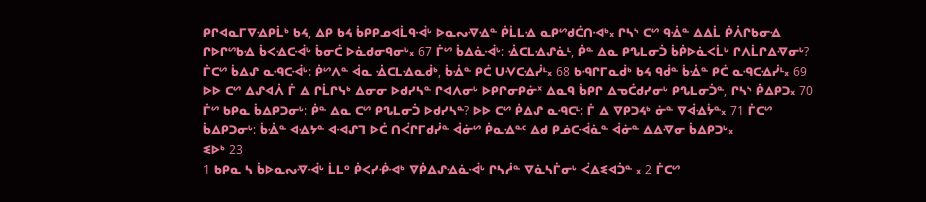ᑭᒋᐊᓇᒥᐁᐎᑭᒫᒃ ᑲᔦ, ᐃᑭ ᑲᔦ ᑳᑭᑭᓄᐊᒫᑫᐙᒡ ᐅᓇᔓᐌᐎᓐ ᑮᒫᒪᐎ ᓇᑭᔥᑯᑖᑎᐗᒃ᙮ ᒋᓴᔅ ᑕᔥ ᑫᐐᓐ ᐃᐃᒫ ᑮᐲᒋᑲᓂᐎ ᒋᐅᒋᔥᑲᐎ ᑳᐸᐎᑕᐙᒡ ᑳᓂᑖ ᐅᓈᑯᓂᑫᓂᒡ᙮ 67 ᒦᔥ ᑳᐃᓈᐙᒡ: ᐐᑕᒪᐎᔑᓈᒻ, ᑮᓐ ᐃᓇ ᑭᔐᒪᓂᑑ ᑳᑮᐅᓈᐸᒫᒡ ᒋᐱᒫᒋᐃᐌᓂᒡ? ᒦᑕᔥ ᑳᐃᔑ ᓇᑴᑕᐙᒡ: ᑮᔥᐱᓐ ᐋᓇ ᐐᑕᒪᐎᓇᑰᒃ, ᑳᐐᓐ ᑭᑖ ᑌᐺᑕᐎᓰᒻ᙮ 68 ᑲᑴᒋᒥᓇᑰᒃ ᑲᔦ ᑫᑰᓐ ᑳᐐᓐ ᑭᑖ ᓇᑴᑕᐎᓰᒻ᙮ 69 ᐅᐅ ᑕᔥ ᐃᔑᐊᐲ ᒦ ᐃ ᒋᒫᒋᓭᒃ ᐃᓂᓂ ᐅᑯᓯᓴᓐ ᒋᐊᐱᓂᒡ ᐅᑭᒋᓂᑭᓃᕽ ᐃᓇᑫ ᑳᑭᒋ ᐃᓀᑖᑯᓯᓂᒡ ᑭᔐᒪᓂᑑᓐ, ᒋᓴᔅ ᑮᐃᑭᑐ᙮ 70 ᒦᔥ ᑲᑭᓇ ᑳᐃᑭᑐᓂᒡ: ᑮᓐ ᐃᓇ ᑕᔥ ᑭᔐᒪᓂᑑ ᐅᑯᓯᓴᓐ? ᐅᐅ ᑕᔥ ᑮᐃᔑ ᓇᑴᑕᒻ: ᒦ ᐃ ᐁᑭᑐᔦᒃ ᓃᓐ ᐁᐋᐎᔮᓐ᙮ 71 ᒦᑕᔥ ᑳᐃᑭᑐᓂᒡ: ᑳᐐᓐ ᐊᐎᔭᓐ ᐊᐗᔑᒣ ᐅᑖ ᑎᐹᒋᒥᑯᓰᓐ ᐋᓃᔥ ᑮᓇᐎᓐᑦ ᐃᑯ ᑭᓅᑕᐙᓈᓐ ᐋᓃᓐ ᐃᐃᐌᓂ ᑳᐃᑭᑐᒡ᙮
ᓬᐅᒃ 23
1 ᑲᑭᓇ ᓴ ᑳᐅᓇᔓᐌᐙᒡ ᒫᒪᐤ ᑮᐸᓯᑸᐗᒃ ᐁᑮᐃᔑᐎᓈᐙᒡ ᒋᓴᓲᓐ ᐁᓈᓴᒦᓂᒡ ᐹᐃᓬᐊᑑᓐ ᙮ 2 ᒦᑕᔥ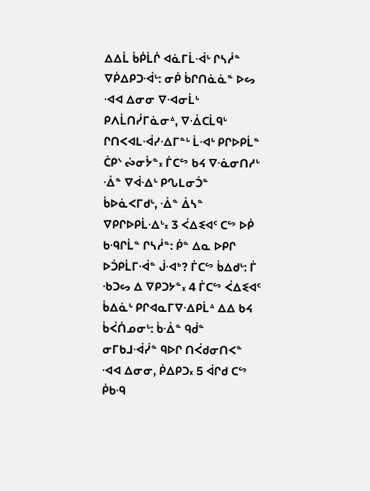ᐃᐃᒫ ᑳᑮᒫᒌ ᐊᓈᒥᒫᐙᒡ ᒋᓴᓲᓐ ᐁᑮᐃᑭᑐᐙᒡ: ᓂᑮ ᑳᒋᑎᓈᓈᓐ ᐅᔕ ᐗᐊ ᐃᓂᓂ ᐁᐗᓂᒫᒡ ᑭᐱᒫᑎᓰᒥᓈᓂᐞ, ᐁᐐᑕᒫᑫᒡ ᒋᑎᐸᐊᒪᐙᓯᐎᒥᓐᒡ ᒫᐗᒡ ᑭᒋᐅᑭᒫᓐ ᑖᑭᔅ ᔔᓂᔮᓐ᙮ ᒦᑕᔥ ᑲᔦ ᐁᓍᓂᑎᓱᒡ ᐐᓐ ᐁᐋᐎᒡ ᑭᔐᒪᓂᑑᓐ ᑳᐅᓈᐸᒥᑯᒡ, ᐐᓐ ᐄᓴᓐ ᐁᑭᒋᐅᑭᒫᐎᒡ᙮ 3 ᐹᐃᓬᐊᑦ ᑕᔥ ᐅᑮ ᑲᑴᒋᒫᓐ ᒋᓴᓲᓐ: ᑮᓐ ᐃᓇ ᐅᑭᒋ ᐅᑑᑭᒫᒥᐙᓐ ᒎᐗᒃ? ᒦᑕᔥ ᑳᐃᑯᒡ: ᒦ ᑾᑐᔕ ᐃ ᐁᑭᑐᔭᓐ᙮ 4 ᒦᑕᔥ ᐹᐃᓬᐊᑦ ᑳᐃᓈᒡ ᑭᒋᐊᓇᒥᐁᐎᑭᒫᐞ ᐃᐃ ᑲᔦ ᑳᐹᑏᓄᓂᒡ: ᑳᐐᓐ ᑫᑰᓐ ᓂᒥᑲᒧᐙᓰᓐ ᑫᐅᒋ ᑎᐹᑯᓂᑎᐸᓐ ᐗᐊ ᐃᓂᓂ, ᑮᐃᑭᑐ᙮ 5 ᐋᒋᑯ ᑕᔥ ᑮᑲᑴ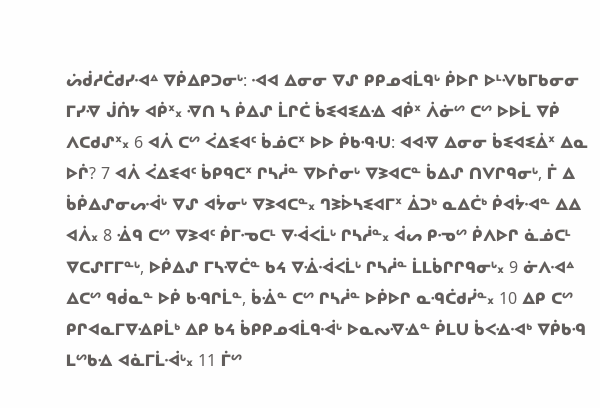ᔖᑰᓱᑖᑯᓯᐗᐞ ᐁᑮᐃᑭᑐᓂᒡ: ᐗᐊ ᐃᓂᓂ ᐁᔑ ᑭᑭᓄᐊᒫᑫᒡ ᑮᐅᒋ ᐅᒻᐺᑲᒥᑲᓂᓂ ᒥᓯᐌ ᒎᑏᔭ ᐊᑮᕽ᙮ ᐌᑎ ᓴ ᑮᐃᔑ ᒫᒋᑖ ᑳᓬᐊᓬᐃᐎ ᐊᑮᕽ ᐲᓃᔥ ᑕᔥ ᐅᐅᒫ ᐁᑮ ᐱᑕᑯᔑᕽ᙮ 6 ᐊᐲ ᑕᔥ ᐹᐃᓬᐊᑦ ᑳᓅᑕᕽ ᐅᐅ ᑮᑲᑴᑗ: ᐊᐊᐌ ᐃᓂᓂ ᑳᓬᐊᓬᐄᕽ ᐃᓇ ᐅᒌ? 7 ᐊᐲ ᐹᐃᓬᐊᑦ ᑳᑭᑫᑕᕽ ᒋᓴᓲᓐ ᐁᐅᒌᓂᒡ ᐁᕒᐊᑕᓐ ᑳᐃᔑ ᑎᐯᒋᑫᓂᒡ, ᒦ ᐃ ᑳᑮᐃᔑᓂᔕᐙᒡ ᐁᔑ ᐊᔮᓂᒡ ᐁᕒᐊᑕᓐ᙮ ᒉᕒᐆᓴᓬᐊᒥᕽ ᐄᑐᒃ ᓇᐃᑖᒃ ᑮᐊᔮᐗᓐ ᐃᐃ ᐊᐲ᙮ 8 ᐐᑫ ᑕᔥ ᐁᕒᐊᑦ ᑮᒥᓉᑕᒻ ᐁᐙᐸᒫᒡ ᒋᓴᓲᓐ᙮ ᐋᔕ ᑭᓉᔥ ᑮᐱᐅᒋ ᓈᓅᑕᒻ ᐁᑕᔑᒥᒥᓐᒡ, ᐅᑮᐃᔑ ᒥᓴᐌᑖᓐ ᑲᔦ ᐁᐐᐙᐸᒫᒡ ᒋᓴᓲᓐ ᒫᒪᑳᒋᒋᑫᓂᒡ᙮ 9 ᓃᐱᐗᐞ ᐃᑕᔥ ᑫᑰᓇᓐ ᐅᑮ ᑲᑴᒋᒫᓐ, ᑳᐐᓐ ᑕᔥ ᒋᓴᓲᓐ ᐅᑮᐅᒋ ᓇᑴᑖᑯᓰᓐ᙮ 10 ᐃᑭ ᑕᔥ ᑭᒋᐊᓇᒥᐁᐎᑭᒫᒃ ᐃᑭ ᑲᔦ ᑳᑭᑭᓄᐊᒫᑫᐙᒡ ᐅᓇᔓᐌᐎᓐ ᑮᒪᑌ ᑳᐸᐎᐗᒃ ᐁᑮᑲᑴ ᒪᔥᑲᐎ ᐊᓈᒥᒫᐙᒡ᙮ 11 ᒦᔥ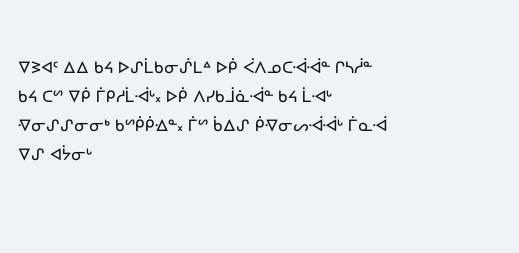ᐁᕒᐊᑦ ᐃᐃ ᑲᔦ ᐅᔑᒫᑲᓂᔒᒪᐞ ᐅᑮ ᐹᐱᓄᑕᐙᐙᓐ ᒋᓴᓲᓐ ᑲᔦ ᑕᔥ ᐁᑮ ᒦᑭᓱᒫᐙᒡ᙮ ᐅᑮ ᐱᓯᑲᒨᓈᐙᓐ ᑲᔦ ᒫᐗᒡ ᐌᓂᔑᔑᓂᓂᒃ ᑲᔥᑮᑮᐎᓐ᙮ ᒦᔥ ᑳᐃᔑ ᑮᐌᓂᔕᐙᐙᒡ ᒦᓇᐙ ᐁᔑ ᐊᔮᓂᒡ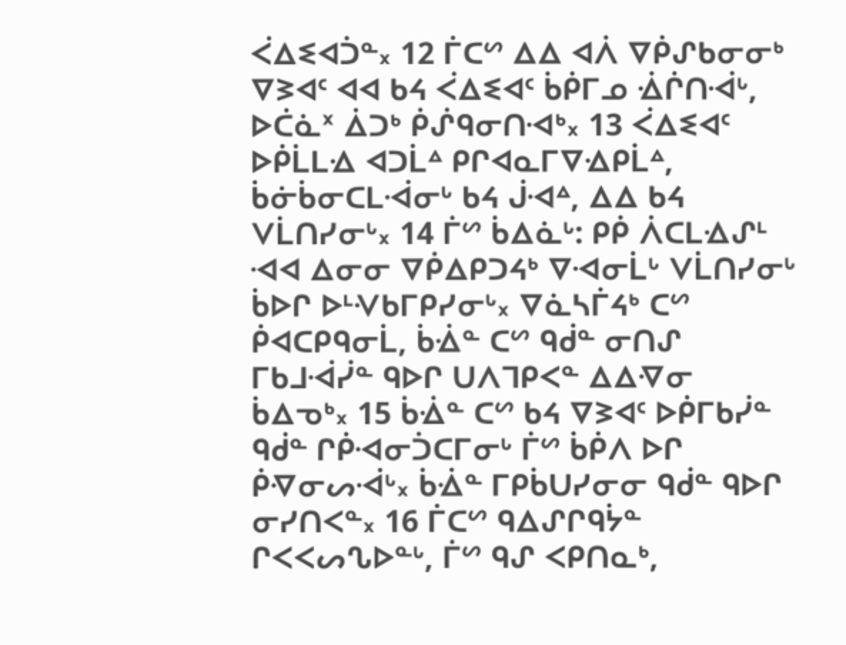ᐹᐃᓬᐊᑑᓐ᙮ 12 ᒦᑕᔥ ᐃᐃ ᐊᐲ ᐁᑮᔑᑲᓂᓂᒃ ᐁᕒᐊᑦ ᐊᐊ ᑲᔦ ᐹᐃᓬᐊᑦ ᑳᑮᒥᓄ ᐐᒌᑎᐙᒡ, ᐅᑖᓈᕽ ᐄᑐᒃ ᑮᔒᑫᓂᑎᐗᒃ᙮ 13 ᐹᐃᓬᐊᑦ ᐅᑮᒫᒪᐎ ᐊᑐᒫᐞ ᑭᒋᐊᓇᒥᐁᐎᑭᒫᐞ, ᑳᓃᑳᓂᑕᒪᐙᓂᒡ ᑲᔦ ᒎᐗᐞ, ᐃᐃ ᑲᔦ ᐯᒫᑎᓯᓂᒡ᙮ 14 ᒦᔥ ᑳᐃᓈᒡ: ᑭᑮ ᐲᑕᒪᐎᔑᒻ ᐗᐊ ᐃᓂᓂ ᐁᑮᐃᑭᑐᔦᒃ ᐁᐗᓂᒫᒡ ᐯᒫᑎᓯᓂᒡ ᑳᐅᒋ ᐅᒻᐺᑲᒥᑭᓯᓂᒡ᙮ ᐁᓈᓴᒦᔦᒃ ᑕᔥ ᑮᐊᑕᑭᑫᓂᒫ, ᑳᐐᓐ ᑕᔥ ᑫᑰᓐ ᓂᑎᔑ ᒥᑲᒧᐙᓰᓐ ᑫᐅᒋ ᑌᐱᒣᑭᐸᓐ ᐃᐃᐌᓂ ᑳᐃᓀᒃ᙮ 15 ᑳᐐᓐ ᑕᔥ ᑲᔦ ᐁᕒᐊᑦ ᐅᑮᒥᑲᓰᓐ ᑫᑰᓐ ᒋᑮᐗᓂᑑᑕᒥᓂᒡ ᒦᔥ ᑳᑮᐱ ᐅᒋ ᑮᐌᓂᔕᐙᒡ᙮ ᑳᐐᓐ ᒥᑭᑳᑌᓯᓂᓂ ᑫᑰᓐ ᑫᐅᒋ ᓂᓯᑎᐸᓐ᙮ 16 ᒦᑕᔥ ᑫᐃᔑᒋᑫᔮᓐ ᒋᐸᐸᔕᔐᐅᓐᒡ, ᒦᔥ ᑫᔑ ᐸᑭᑎᓇᒃ,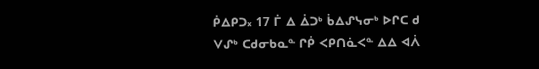ᑮᐃᑭᑐ᙮ 17 ᒦ ᐃ ᐄᑐᒃ ᑳᐃᔑᓭᓂᒃ ᐅᒋᑕ ᑯ ᐯᔑᒃ ᑕᑯᓂᑲᓇᓐ ᒋᑮ ᐸᑭᑎᓈᐸᓐ ᐃᐃ ᐊᐲ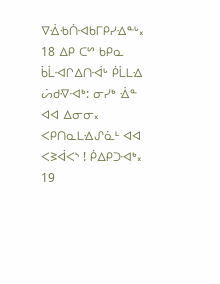ᐁᐐᑾᑏᐗᑲᒥᑭᓯᐎᓐᒡ᙮ 18 ᐃᑭ ᑕᔥ ᑲᑭᓇ ᑳᒫᐗᒋᐃᑎᐙᒡ ᑮᒫᒪᐎ ᔖᑯᐌᐗᒃ: ᓂᓯᒃ ᐐᓐ ᐊᐊ ᐃᓂᓂ᙮ ᐸᑭᑎᓇᒪᐎᔑᓈᒻ ᐊᐊ ᐸᕒᐋᐸᔅ ! ᑮᐃᑭᑐᐗᒃ᙮ 19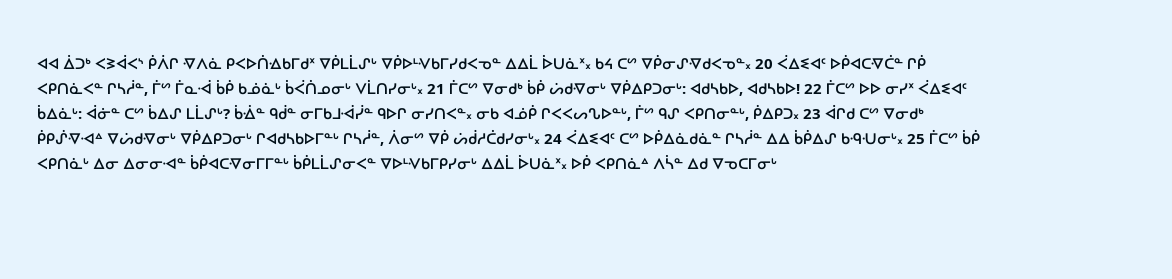ᐊᐊ ᐄᑐᒃ ᐸᕒᐋᐸᔅ ᑮᐲᒋ ᐌᐱᓈ ᑭᐸᐅᑏᐎᑲᒥᑯᕽ ᐁᑮᒪᒫᔑᒡ ᐁᑮᐅᒻᐺᑲᒥᓯᑯᐸᓀᓐ ᐃᐃᒫ ᐆᑌᓈᕽ᙮ ᑲᔦ ᑕᔥ ᐁᑮᓂᔑᐌᑯᐸᓀᓐ᙮ 20 ᐹᐃᓬᐊᑦ ᐅᑮᐊᑕᐌᑖᓐ ᒋᑮ ᐸᑭᑎᓈᐸᓐ ᒋᓴᓲᓐ, ᒦᔥ ᒦᓇᐙ ᑳᑮ ᑲᓅᓈᒡ ᑳᐹᑏᓄᓂᒡ ᐯᒫᑎᓯᓂᒡ᙮ 21 ᒦᑕᔥ ᐁᓂᑯᒃ ᑳᑮ ᔖᑯᐌᓂᒡ ᐁᑮᐃᑭᑐᓂᒡ: ᐊᑯᓴᑲᐅ, ᐊᑯᓴᑲᐅ! 22 ᒦᑕᔥ ᐅᐅ ᓂᓯᕽ ᐹᐃᓬᐊᑦ ᑳᐃᓈᒡ: ᐋᓃᓐ ᑕᔥ ᑳᐃᔑ ᒪᒫᔑᒡ? ᑳᐐᓐ ᑫᑰᓐ ᓂᒥᑲᒧᐙᓰᓐ ᑫᐅᒋ ᓂᓯᑎᐸᓐ᙮ ᓂᑲ ᐊᓅᑮ ᒋᐸᐸᔕᔐᐅᓐᒡ, ᒦᔥ ᑫᔑ ᐸᑭᑎᓂᓐᒡ, ᑮᐃᑭᑐ᙮ 23 ᐋᒋᑯ ᑕᔥ ᐁᓂᑯᒃ ᑮᑭᔒᐌᐗᐞ ᐁᔖᑯᐌᓂᒡ ᐁᑮᐃᑭᑐᓂᒡ ᒋᐊᑯᓴᑲᐅᒥᓐᒡ ᒋᓴᓲᓐ, ᐲᓂᔥ ᐁᑮ ᔖᑰᓱᑖᑯᓯᓂᒡ᙮ 24 ᐹᐃᓬᐊᑦ ᑕᔥ ᐅᑮᐃᓈᑯᓈᓐ ᒋᓴᓲᓐ ᐃᐃ ᑳᑮᐃᔑ ᑲᑴᑗᓂᒡ᙮ 25 ᒦᑕᔥ ᑳᑮ ᐸᑭᑎᓈᒡ ᐃᓂ ᐃᓂᓂᐗᓐ ᑳᑮᐊᑕᐌᓂᒥᒥᓐᒡ ᑳᑮᒪᒫᔑᓂᐸᓐ ᐁᐅᒻᐺᑲᒥᑭᓯᓂᒡ ᐃᐃᒫ ᐆᑌᓈᕽ᙮ ᐅᑮ ᐸᑭᑎᓈᐞ ᐱᓵᓐ ᐃᑯ ᐁᓀᑕᒥᓂᒡ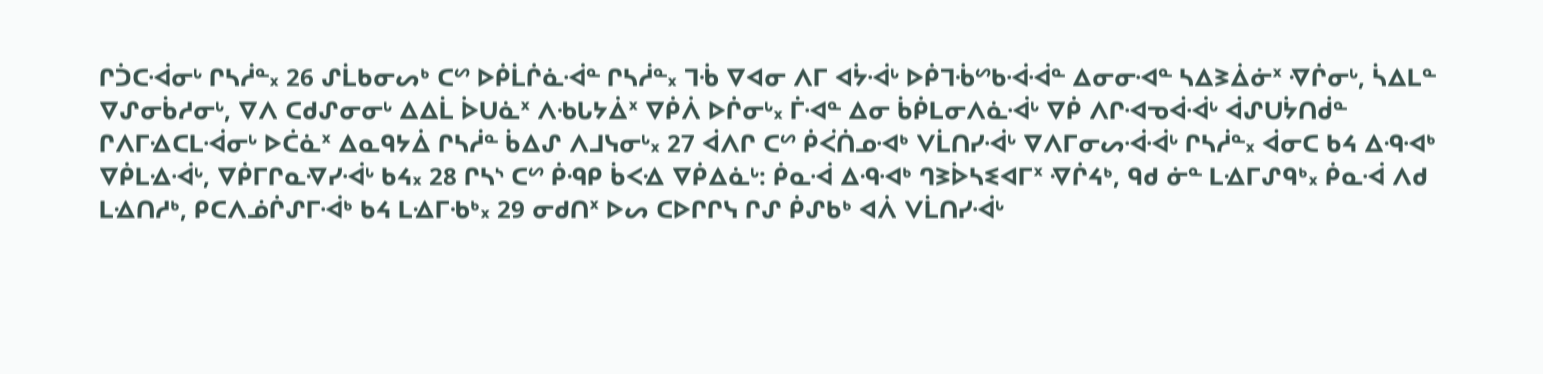ᒋᑑᑕᐙᓂᒡ ᒋᓴᓲᓐ᙮ 26 ᔑᒫᑲᓂᔕᒃ ᑕᔥ ᐅᑮᒫᒌᓈᐙᓐ ᒋᓴᓲᓐ᙮ ᒣᒀ ᐁᐊᓂ ᐱᒥ ᐊᔮᐙᒡ ᐅᑮᒣᒀᔥᑲᐙᐙᓐ ᐃᓂᓂᐗᓐ ᓴᐃᕒᐄᓃᕽ ᐌᒌᓂᒡ, ᓵᐃᒪᓐ ᐁᔑᓂᑳᓱᓂᒡ, ᐁᐱ ᑕᑯᔑᓂᓂᒡ ᐃᐃᒫ ᐆᑌᓈᕽ ᐱᑾᒐᔭᐄᕽ ᐁᑮᐲ ᐅᒌᓂᒡ᙮ ᒦᐗᓐ ᐃᓂ ᑳᑮᒪᓂᐱᓈᐙᒡ ᐁᑮ ᐱᒋᐗᓀᐋᐙᒡ ᐋᔑᑌᔮᑎᑰᓐ ᒋᐱᒥᐎᑕᒪᐙᓂᒡ ᐅᑖᓈᕽ ᐃᓇᑫᔭᐄ ᒋᓴᓲᓐ ᑳᐃᔑ ᐱᒧᓭᓂᒡ᙮ 27 ᐋᐱᒋ ᑕᔥ ᑮᐹᑏᓄᐗᒃ ᐯᒫᑎᓯᐙᒡ ᐁᐱᒥᓂᔕᐙᐙᒡ ᒋᓴᓲᓐ᙮ ᐋᓂᑕ ᑲᔦ ᐃᑴᐗᒃ ᐁᑮᒪᐎᐙᒡ, ᐁᑮᒥᒋᓇᐌᓯᐙᒡ ᑲᔦ᙮ 28 ᒋᓴᔅ ᑕᔥ ᑮᑴᑭ ᑳᐸᐎ ᐁᑮᐃᓈᒡ: ᑮᓇᐙ ᐃᑴᐗᒃ ᒉᕒᐆᓴᓬᐊᒥᕽ ᐌᒌᔦᒃ, ᑫᑯ ᓃᓐ ᒪᐎᒥᔑᑫᒃ᙮ ᑮᓇᐙ ᐱᑯ ᒪᐎᑎᓱᒃ, ᑭᑕᐱᓅᒌᔑᒥᐙᒃ ᑲᔦ ᒪᐎᒥᑾᒃ᙮ 29 ᓂᑯᑎᕽ ᐅᔕ ᑕᐅᒋᒋᓭ ᒋᔑ ᑮᔑᑲᒃ ᐊᐲ ᐯᒫᑎᓯᐙᒡ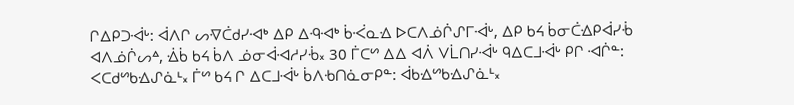ᒋᐃᑭᑐᐙᒡ: ᐋᐱᒋ ᔕᐌᑖᑯᓯᐗᒃ ᐃᑭ ᐃᑴᐗᒃ ᑳᑆᓇᐎ ᐅᑕᐱᓅᒌᔑᒥᐙᒡ, ᐃᑭ ᑲᔦ ᑳᓂᑖᐎᑭᐋᓯᒀ ᐊᐱᓅᒌᔕᐞ, ᐐᑳ ᑲᔦ ᑳᐱ ᓅᓂᐋᐗᓱᓯᒀ᙮ 30 ᒦᑕᔥ ᐃᐃ ᐊᐲ ᐯᒫᑎᓯᐙᒡ ᑫᐃᑕᒧᐙᒡ ᑭᒋ ᐗᒌᓐ: ᐸᑕᑯᔥᑲᐎᔑᓈᒻ᙮ ᒦᔥ ᑲᔦ ᒋ ᐃᑕᒧᐙᒡ ᑳᐱᑾᑎᓈᓂᑭᓐ: ᐋᑲᐎᔥᑲᐎᔑᓈᒻ᙮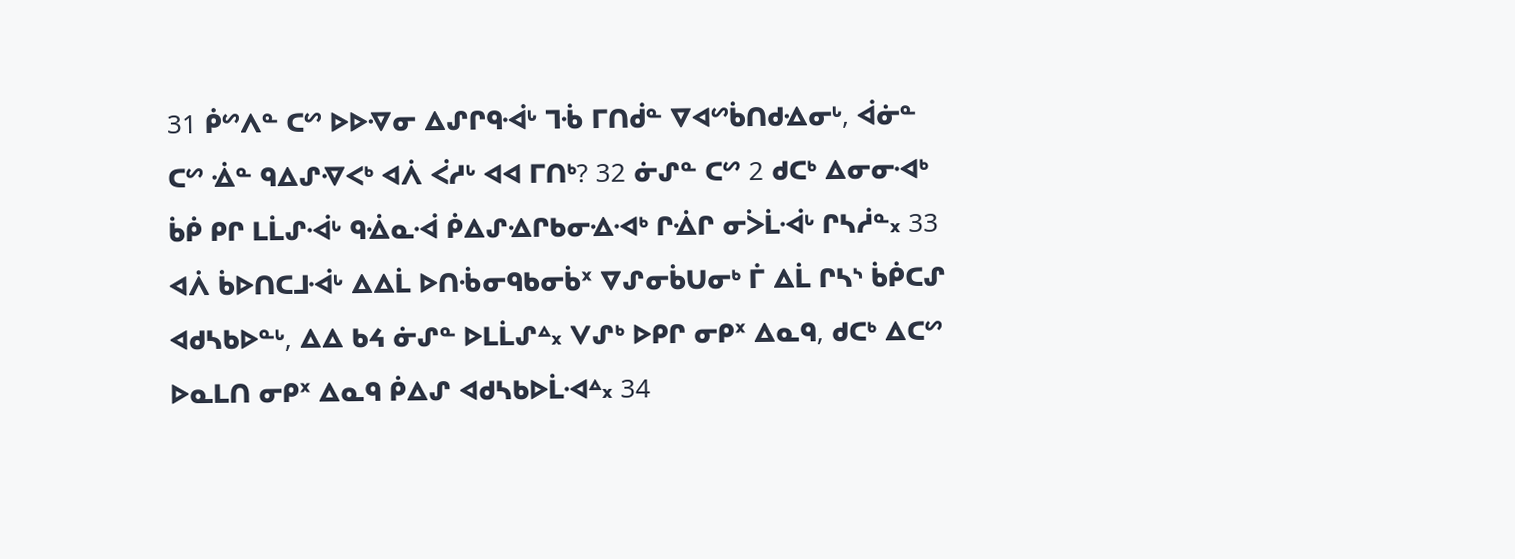31 ᑮᔥᐱᓐ ᑕᔥ ᐅᐅᐌᓂ ᐃᔑᒋᑫᐙᒡ ᒣᒀ ᒥᑎᑰᓐ ᐁᐊᔥᑳᑎᑯᐎᓂᒡ, ᐋᓃᓐ ᑕᔥ ᐐᓐ ᑫᐃᔑᐌᐸᒃ ᐊᐲ ᐹᓱᒡ ᐊᐊ ᒥᑎᒃ? 32 ᓃᔑᓐ ᑕᔥ 2 ᑯᑕᒃ ᐃᓂᓂᐗᒃ ᑳᑮ ᑭᒋ ᒪᒫᔑᐙᒡ ᑫᐐᓇᐙ ᑮᐃᔑᐎᒋᑲᓂᐎᐗᒃ ᒋᐐᒋ ᓂᐴᒫᐙᒡ ᒋᓴᓲᓐ᙮ 33 ᐊᐲ ᑳᐅᑎᑕᒧᐙᒡ ᐃᐃᒫ ᐅᑎᒀᓂᑫᑲᓂᑳᕽ ᐁᔑᓂᑳᑌᓂᒃ ᒦ ᐃᒫ ᒋᓴᔅ ᑳᑮᑕᔑ ᐊᑯᓴᑲᐅᓐᒡ, ᐃᐃ ᑲᔦ ᓃᔑᓐ ᐅᒪᒫᔑᐞ᙮ ᐯᔑᒃ ᐅᑭᒋ ᓂᑭᕽ ᐃᓇᑫ, ᑯᑕᒃ ᐃᑕᔥ ᐅᓇᒪᑎ ᓂᑭᕽ ᐃᓇᑫ ᑮᐃᔑ ᐊᑯᓴᑲᐅᒫᐗᐞ᙮ 34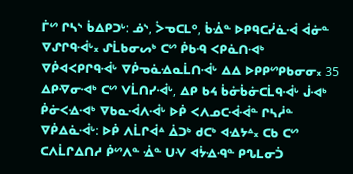ᒦᔥ ᒋᓴᔅ ᑳᐃᑭᑐᒡ: ᓅᔅ, ᐴᓀᑕᒪᐤ, ᑳᐐᓐ ᐅᑭᑫᑕᓰᓈᐙ ᐋᓃᓐ ᐁᔑᒋᑫᐙᒡ᙮ ᔑᒫᑲᓂᔕᒃ ᑕᔥ ᑮᑲᑴ ᐸᑭᓈᑎᐗᒃ ᐁᑮᐊᐸᑭᒋᑫᐙᒡ ᐁᑮᓀᓈᐎᓇᒫᑎᐙᒡ ᐃᐃ ᐅᑭᑭᔥᑭᑲᓂᓂ᙮ 35 ᐃᑭᐌᓂᐗᒃ ᑕᔥ ᐯᒫᑎᓯᐙᒡ, ᐃᑭ ᑲᔦ ᑳᓃᑳᓃᑕᒫᑫᐙᒡ ᒎᐗᒃ ᑮᓃᐸᐎᐗᒃ ᐁᑲᓇᐙᐱᐙᒡ ᐅᑮ ᐸᐱᓄᑕᐙᐙᓐ ᒋᓴᓲᓐ ᐁᑮᐃᓈᐙᒡ: ᐅᑮ ᐱᒫᒋᐋᐞ ᐄᑐᒃ ᑯᑕᒃ ᐊᐎᔭᐞ᙮ ᑕᑲ ᑕᔥ ᑕᐱᒫᒋᐃᑎᓱ ᑮᔥᐱᓐ ᐐᓐ ᑌᐺ ᐊᔮᐎᑴᓐ ᑭᔐᒪᓂᑑ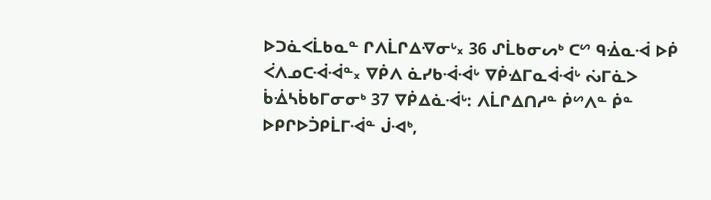ᐅᑐᓈᐸᒫᑲᓇᓐ ᒋᐱᒫᒋᐃᐌᓂᒡ᙮ 36 ᔑᒫᑲᓂᔕᒃ ᑕᔥ ᑫᐐᓇᐙ ᐅᑮ ᐹᐱᓄᑕᐙᐙᓐ᙮ ᐁᑮᐱ ᓈᓯᑲᐙᐙᒡ ᐁᑮᐎᒥᓇᐋᐙᒡ ᔔᒥᓈᐳ ᑳᐐᓴᑳᑲᒥᓂᓂᒃ 37 ᐁᑮᐃᓈᐙᒡ: ᐱᒫᒋᐃᑎᓱᓐ ᑮᔥᐱᓐ ᑮᓐ ᐅᑭᒋᐅᑑᑭᒫᒥᐙᓐ ᒎᐗᒃ,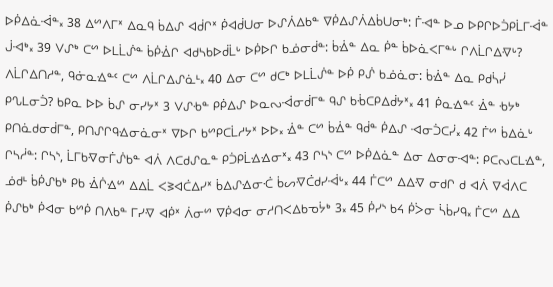ᐅᑮᐃᓈᐙᓐ᙮ 38 ᐃᔥᐱᒥᕽ ᐃᓇᑫ ᑳᐃᔑ ᐊᑰᒋᕽ ᑮᐊᑰᑌᓂ ᐅᔑᐲᐃᑲᓐ ᐁᑮᐃᔑᐲᐃᑳᑌᓂᒃ: ᒦᐗᓐ ᐅᓄ ᐅᑭᒋᐅᑑᑭᒫᒥᐙᓐ ᒎᐗᒃ᙮ 39 ᐯᔑᒃ ᑕᔥ ᐅᒪᒫᔒᓐ ᑳᑮᐐᒋ ᐊᑯᓴᑲᐅᑰᒫᒡ ᐅᑮᐅᒋ ᑲᓅᓂᑰᓐ: ᑳᐐᓐ ᐃᓇ ᑮᓐ ᑳᐅᓈᐸᒥᓐᒡ ᒋᐱᒫᒋᐃᐌᒡ? ᐱᒫᒋᐃᑎᓱᓐ, ᑫᓃᓇᐎᓐᑦ ᑕᔥ ᐱᒫᒋᐃᔑᓈᒻ᙮ 40 ᐃᓂ ᑕᔥ ᑯᑕᒃ ᐅᒪᒫᔒᓐ ᐅᑮ ᑭᔒ ᑲᓅᓈᓂ: ᑳᐐᓐ ᐃᓇ ᑭᑯᓵᓰ ᑭᔐᒪᓂᑑ? ᑲᑭᓇ ᐅᐅ ᑳᔑ ᓂᓯᔭᕽ 3 ᐯᔑᑾᓐ ᑭᑮᐃᔑ ᐅᓇᔓᐙᓂᑰᒥᓐ ᑫᔑ ᑲᒀᑕᑭᐃᑰᔭᕽ᙮ 41 ᑮᓇᐎᓐᑦ ᐐᓐ ᑾᔭᒃ ᑭᑎᓈᑯᓂᑰᒥᓐ, ᑭᑎᔑᒋᑫᐎᓂᓈᓂᕽ ᐁᐅᒋ ᑲᔥᑭᑕᒫᓱᔭᕽ ᐅᐅ᙮ ᐐᓐ ᑕᔥ ᑳᐐᓐ ᑫᑰᓐ ᑮᐃᔑ ᐗᓂᑑᑕᓰ᙮ 42 ᒦᔥ ᑳᐃᓈᒡ ᒋᓴᓲᓐ: ᒋᓴᔅ, ᒫᒥᑲᐌᓂᒦᔒᑲᓐ ᐊᐲ ᐱᑕᑯᔑᓇᓐ ᑭᑑᑭᒫᐎᐎᓂᕽ᙮ 43 ᒋᓴᔅ ᑕᔥ ᐅᑮᐃᓈᓐ ᐃᓂ ᐃᓂᓂᐗᓐ: ᑭᑕᔓᑕᒪᐎᓐ, ᓅᑯᒻ ᑳᑮᔑᑲᒃ ᑭᑲ ᐐᒌᐎᔥ ᐃᐃᒫ ᐸᕒᐊᑖᐃᓯᕽ ᑳᐃᔑᐎᓂᑣ ᑳᔕᐌᑖᑯᓯᐙᒡ᙮ 44 ᒦᑕᔥ ᐃᐃᐌ ᓂᑯᒋ ᑯ ᐊᐲ ᐁᐋᐱᑕ ᑮᔑᑲᒃ ᑮᐊᓂ ᑲᔥᑮ ᑎᐱᑲᓐ ᒥᓯᐌ ᐊᑮᕽ ᐲᓂᔥ ᐁᑮᐊᓂ ᓂᓱᑎᐸᐃᑲᓀᔮᒃ 3᙮ 45 ᑮᓯᔅ ᑲᔦ ᑮᐴᓂ ᓵᑳᓯᑫ᙮ ᒦᑕᔥ ᐃᐃ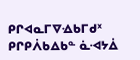ᑭᒋᐊᓇᒥᐁᐎᑲᒥᑯᕽ ᑭᒋᑭᐲᑲᐃᑲᓐ ᓈᐗᔭᐄ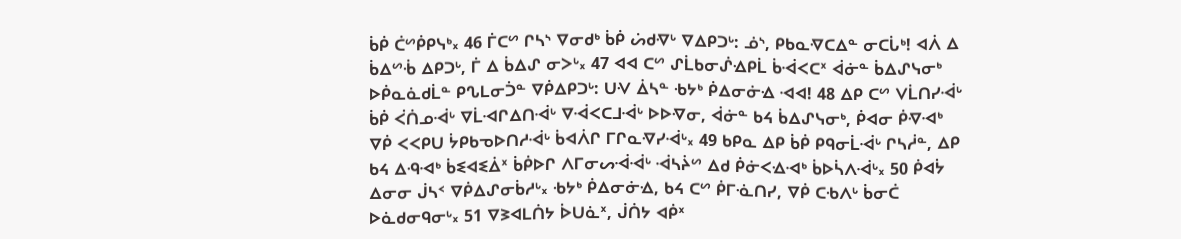ᑳᑮ ᑖᔥᑮᑭᓭᒃ᙮ 46 ᒦᑕᔥ ᒋᓴᔅ ᐁᓂᑯᒃ ᑳᑮ ᔖᑯᐌᒡ ᐁᐃᑭᑐᒡ: ᓅᔅ, ᑭᑲᓇᐌᑕᐃᓐ ᓂᑕᒑᒃ! ᐊᐲ ᐃ ᑳᐃᔥᒀ ᐃᑭᑐᒡ, ᒦ ᐃ ᑳᐃᔑ ᓂᐳᒡ᙮ 47 ᐊᐊ ᑕᔥ ᔑᒫᑲᓂᔒᐎᑭᒫ ᑳᐙᐸᑕᕽ ᐋᓃᓐ ᑳᐃᔑᓭᓂᒃ ᐅᑮᓇᓈᑯᒫᓐ ᑭᔐᒪᓂᑑᓐ ᐁᑮᐃᑭᑐᒡ: ᑌᐺ ᐄᓴᓐ ᑾᔭᒃ ᑮᐃᓂᓃᐎ ᐗᐊ! 48 ᐃᑭ ᑕᔥ ᐯᒫᑎᓯᐙᒡ ᑳᑮ ᐹᑏᓄᐙᒡ ᐁᒫᐗᒋᐃᑎᐙᒡ ᐁᐙᐸᑕᒧᐙᒡ ᐅᐅᐌᓂ, ᐋᓃᓐ ᑲᔦ ᑳᐃᔑᓭᓂᒃ, ᑮᐊᓂ ᑮᐌᐗᒃ ᐁᑮ ᐸᐸᑭᑌ ᔮᑭᑲᓀᐅᑎᓱᐙᒡ ᑳᐊᐲᒋ ᒥᒋᓇᐌᓯᐙᒡ᙮ 49 ᑲᑭᓇ ᐃᑭ ᑳᑮ ᑭᑫᓂᒫᐙᒡ ᒋᓴᓲᓐ, ᐃᑭ ᑲᔦ ᐃᑴᐗᒃ ᑳᓬᐊᓬᐄᕽ ᑳᑮᐅᒋ ᐱᒥᓂᔕᐙᐙᒡ ᐙᓴᔩᔥ ᐃᑯ ᑮᓃᐸᐎᐗᒃ ᑳᐅᓵᐱᐙᒡ᙮ 50 ᑮᐊᔮ ᐃᓂᓂ ᒎᓴᑉ ᐁᑮᐃᔑᓂᑳᓱᒡ᙮ ᑾᔭᒃ ᑮᐃᓂᓃᐎ, ᑲᔦ ᑕᔥ ᑮᒥᓍᑎᓯ, ᐁᑮ ᑕᑾᐱᒡ ᑳᓂᑖ ᐅᓈᑯᓂᑫᓂᒡ᙮ 51 ᐁᕒᐊᒪᑏᔭ ᐆᑌᓈᕽ, ᒎᑏᔭ ᐊᑮᕽ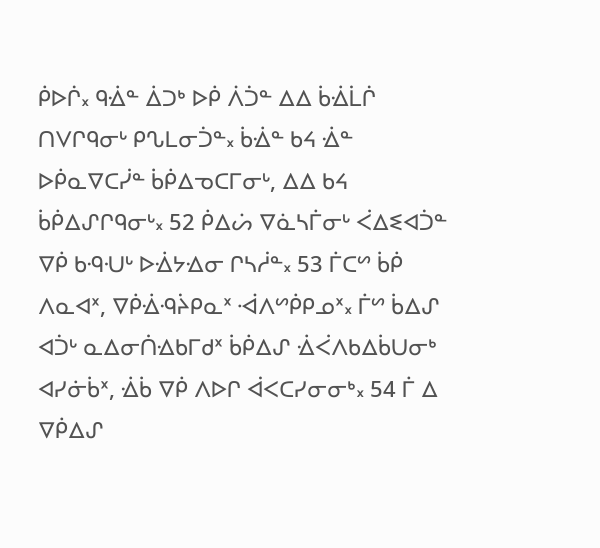ᑮᐅᒌ᙮ ᑫᐐᓐ ᐄᑐᒃ ᐅᑮ ᐲᑑᓐ ᐃᐃ ᑳᐐᒫᒌ ᑎᐯᒋᑫᓂᒡ ᑭᔐᒪᓂᑑᓐ᙮ ᑳᐐᓐ ᑲᔦ ᐐᓐ ᐅᑮᓇᐁᑕᓰᓐ ᑳᑮᐃᓀᑕᒥᓂᒡ, ᐃᐃ ᑲᔦ ᑳᑮᐃᔑᒋᑫᓂᒡ᙮ 52 ᑮᐃᔖ ᐁᓈᓴᒦᓂᒡ ᐹᐃᓬᐊᑑᓐ ᐁᑮ ᑲᑴᑗᒡ ᐅᐐᔭᐎᓂ ᒋᓴᓲᓐ᙮ 53 ᒦᑕᔥ ᑳᑮ ᐱᓇᐊᕽ, ᐁᑮᐐᑴᔩᑭᓇᕽ ᐙᐱᔥᑮᑭᓄᕽ᙮ ᒦᔥ ᑳᐃᔑ ᐊᑑᒡ ᓇᐃᓂᑏᐎᑲᒥᑯᕽ ᑳᑮᐃᔑ ᐐᐹᐱᑲᐃᑳᑌᓂᒃ ᐊᓯᓃᑳᕽ, ᐐᑳ ᐁᑮ ᐱᐅᒋ ᐋᐸᑕᓯᓂᓂᒃ᙮ 54 ᒦ ᐃ ᐁᑮᐃᔑ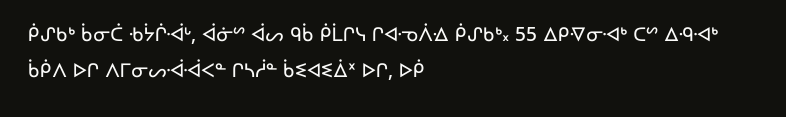ᑮᔑᑲᒃ ᑳᓂᑖ ᑾᔮᒌᐙᒡ, ᐋᓃᔥ ᐋᔕ ᑫᑳ ᑮᒫᒋᓭ ᒋᐊᓉᐲᐎ ᑮᔑᑲᒃ᙮ 55 ᐃᑭᐌᓂᐗᒃ ᑕᔥ ᐃᑴᐗᒃ ᑳᑮᐱ ᐅᒋ ᐱᒥᓂᔕᐙᐙᐸᓐ ᒋᓴᓲᓐ ᑳᓬᐊᓬᐄᕽ ᐅᒋ, ᐅᑮ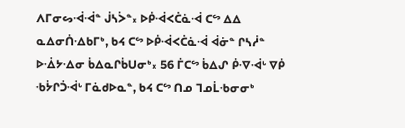ᐱᒥᓂᔕᐙᐙᓐ ᒎᓴᐴᓐ᙮ ᐅᑮᐙᐸᑖᓈᐙ ᑕᔥ ᐃᐃ ᓇᐃᓂᑏᐎᑲᒥᒃ, ᑲᔦ ᑕᔥ ᐅᑮᐙᐸᑖᓈᐙ ᐋᓃᓐ ᒋᓴᓲᓐ ᐅᐐᔭᐎᓂ ᑳᐃᓇᒋᑳᑌᓂᒃ᙮ 56 ᒦᑕᔥ ᑳᐃᔑ ᑮᐌᐙᒡ ᐁᑮ ᑾᔮᒋᑑᐙᒡ ᒥᓈᑯᐅᓇᓐ, ᑲᔦ ᑕᔥ ᑎᓄ ᒣᓄᒫᑾᓂᓂᒃ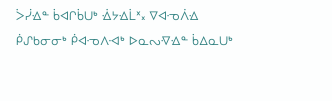ᐴᓰᐎᓐ ᑳᐊᒋᑳᑌᒃ ᐐᔭᐎᒫᕽ᙮ ᐁᐊᓉᐲᐎ ᑮᔑᑲᓂᓂᒃ ᑮᐊᓉᐱᐗᒃ ᐅᓇᔓᐌᐎᓐ ᑳᐃᓇᑌᒃ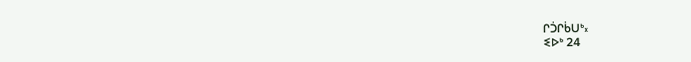ᒋᑑᒋᑳᑌᒃ᙮
ᓬᐅᒃ 24